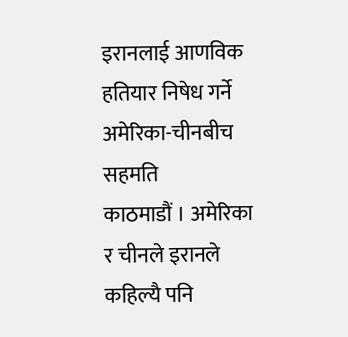इरानलाई आणविक हतियार निषेध गर्ने अमेरिका-चीनबीच सहमति
काठमाडौं । अमेरिका र चीनले इरानले कहिल्यै पनि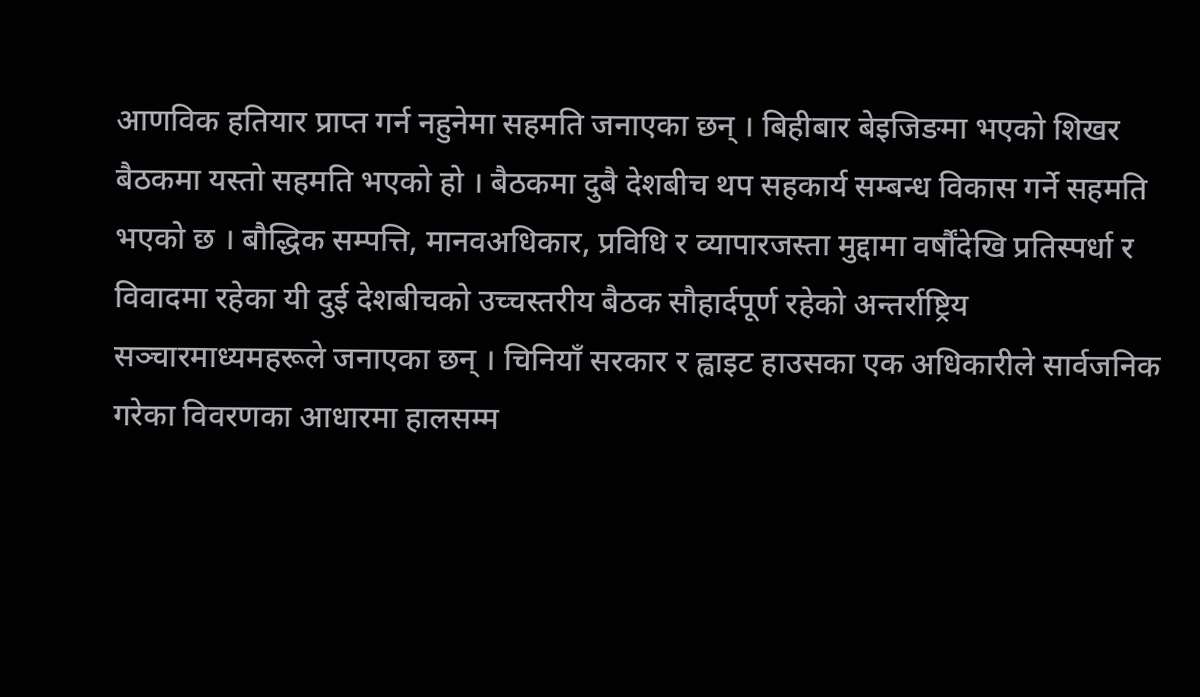आणविक हतियार प्राप्त गर्न नहुनेमा सहमति जनाएका छन् । बिहीबार बेइजिङमा भएको शिखर बैठकमा यस्तो सहमति भएको हो । बैठकमा दुबै देशबीच थप सहकार्य सम्बन्ध विकास गर्ने सहमति भएको छ । बौद्धिक सम्पत्ति, मानवअधिकार, प्रविधि र व्यापारजस्ता मुद्दामा वर्षौंदेखि प्रतिस्पर्धा र विवादमा रहेका यी दुई देशबीचको उच्चस्तरीय बैठक सौहार्दपूर्ण रहेको अन्तर्राष्ट्रिय सञ्चारमाध्यमहरूले जनाएका छन् । चिनियाँ सरकार र ह्वाइट हाउसका एक अधिकारीले सार्वजनिक गरेका विवरणका आधारमा हालसम्म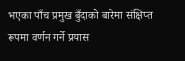भएका पाँच प्रमुख बुँदाको बारेमा संक्षिप्त रूपमा वर्णन गर्ने प्रयास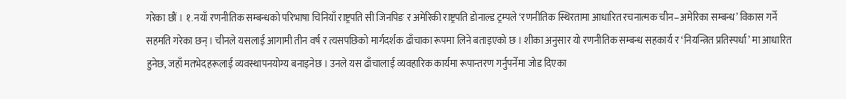गरेका छौं । १. नयाँ रणनीतिक सम्बन्धको परिभाषा चिनियाँ राष्ट्रपति सी जिनपिङ र अमेरिकी राष्ट्रपति डोनाल्ड ट्रम्पले ‘रणनीतिक स्थिरतामा आधारित रचनात्मक चीन–अमेरिका सम्बन्ध’ विकास गर्ने सहमति गरेका छन् । चीनले यसलाई आगामी तीन वर्ष र त्यसपछिको मार्गदर्शक ढाँचाका रूपमा लिने बताइएको छ । शीका अनुसार यो रणनीतिक सम्बन्ध सहकार्य र ‘नियन्त्रित प्रतिस्पर्धा’ मा आधारित हुनेछ, जहाँ मतभेदहरूलाई व्यवस्थापनयोग्य बनाइनेछ । उनले यस ढाँचालाई व्यवहारिक कार्यमा रूपान्तरण गर्नुपर्नेमा जोड दिएका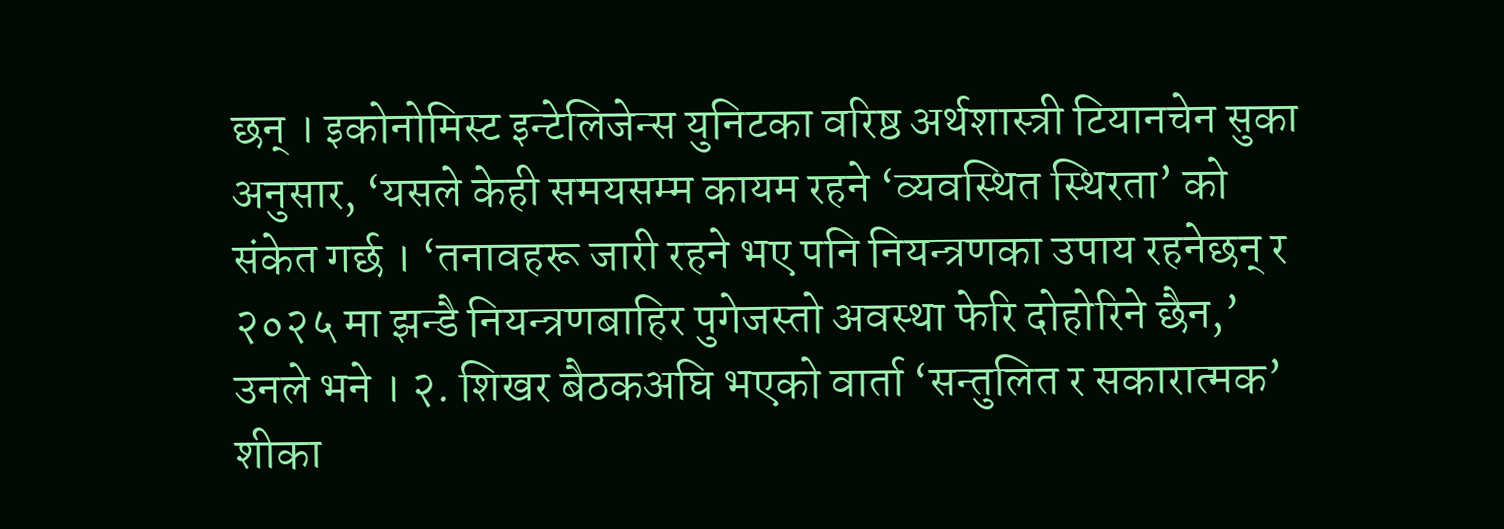छन् । इकोनोमिस्ट इन्टेलिजेन्स युनिटका वरिष्ठ अर्थशास्त्री टियानचेन सुका अनुसार, ‘यसले केही समयसम्म कायम रहने ‘व्यवस्थित स्थिरता’ को संकेत गर्छ । ‘तनावहरू जारी रहने भए पनि नियन्त्रणका उपाय रहनेछन् र २०२५ मा झन्डै नियन्त्रणबाहिर पुगेजस्तो अवस्था फेरि दोहोरिने छैन,’ उनले भने । २. शिखर बैठकअघि भएको वार्ता ‘सन्तुलित र सकारात्मक’ शीका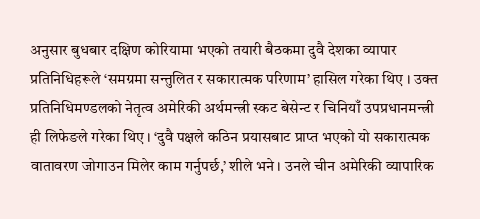अनुसार बुधबार दक्षिण कोरियामा भएको तयारी बैठकमा दुवै देशका व्यापार प्रतिनिधिहरूले ‘समग्रमा सन्तुलित र सकारात्मक परिणाम’ हासिल गरेका थिए । उक्त प्रतिनिधिमण्डलको नेतृत्व अमेरिकी अर्थमन्त्री स्कट बेसेन्ट र चिनियाँ उपप्रधानमन्त्री ही लिफेङले गरेका थिए । ‘दुवै पक्षले कठिन प्रयासबाट प्राप्त भएको यो सकारात्मक वातावरण जोगाउन मिलेर काम गर्नुपर्छ,’ शीले भने । उनले चीन अमेरिकी व्यापारिक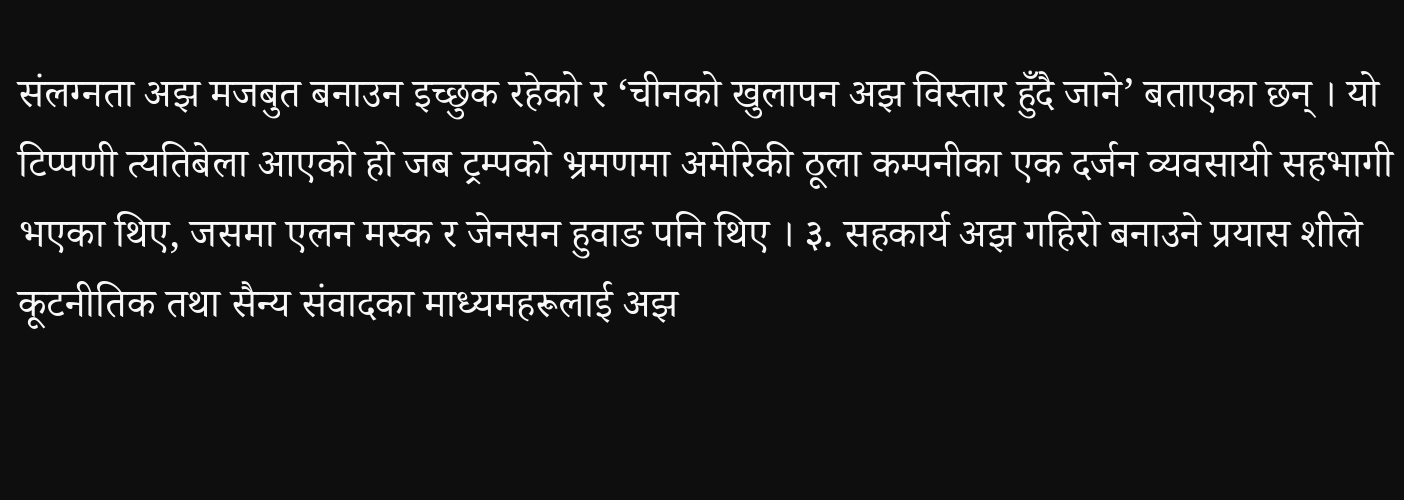संलग्नता अझ मजबुत बनाउन इच्छुक रहेको र ‘चीनको खुलापन अझ विस्तार हुँदै जाने’ बताएका छन् । यो टिप्पणी त्यतिबेला आएको हो जब ट्रम्पको भ्रमणमा अमेरिकी ठूला कम्पनीका एक दर्जन व्यवसायी सहभागी भएका थिए, जसमा एलन मस्क र जेनसन हुवाङ पनि थिए । ३. सहकार्य अझ गहिरो बनाउने प्रयास शीले कूटनीतिक तथा सैन्य संवादका माध्यमहरूलाई अझ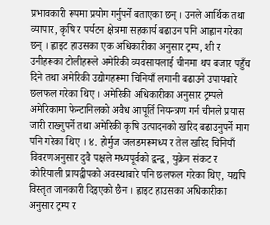प्रभावकारी रूपमा प्रयोग गर्नुपर्ने बताएका छन् । उनले आर्थिक तथा व्यापार, कृषि र पर्यटन क्षेत्रमा सहकार्य बढाउन पनि आह्वान गरेका छन् । ह्वाइट हाउसका एक अधिकारीका अनुसार ट्रम्प, शी र उनीहरूका टोलीहरूले अमेरिकी व्यवसायलाई चीनमा थप बजार पहुँच दिने तथा अमेरिकी उद्योगहरूमा चिनियाँ लगानी बढाउने उपायबारे छलफल गरेका थिए । अमेरिकी अधिकारीका अनुसार ट्रम्पले अमेरिकामा फेन्टानिलको अवैध आपूर्ति नियन्त्रण गर्न चीनले प्रयास जारी राख्नुपर्ने तथा अमेरिकी कृषि उत्पादनको खरिद बढाउनुपर्ने माग पनि गरेका थिए । ४. होर्मुज जलडमरूमध्य र तेल खरिद चिनियाँ विवरणअनुसार दुवै पक्षले मध्यपूर्वको द्वन्द्व, युक्रेन संकट र कोरियाली प्रायद्वीपको अवस्थाबारे पनि छलफल गरेका थिए, यद्यपि विस्तृत जानकारी दिइएको छैन । ह्वाइट हाउसका अधिकारीका अनुसार ट्रम्प र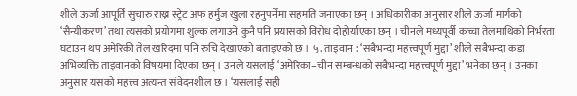शीले ऊर्जा आपूर्ति सुचारु राख्न स्ट्रेट अफ हर्मुज खुला रहनुपर्नेमा सहमति जनाएका छन् । अधिकारीका अनुसार शीले ऊर्जा मार्गको ‘सैन्यीकरण’ तथा त्यसको प्रयोगमा शुल्क लगाउने कुनै पनि प्रयासको विरोध दोहोर्याएका छन् । चीनले मध्यपूर्वी कच्चा तेलमाथिको निर्भरता घटाउन थप अमेरिकी तेल खरिदमा पनि रुचि देखाएको बताइएको छ । ५. ताइवान : ‘सबैभन्दा महत्त्वपूर्ण मुद्दा’ शीले सबैभन्दा कडा अभिव्यक्ति ताइवानको विषयमा दिएका छन् । उनले यसलाई ‘अमेरिका–चीन सम्बन्धको सबैभन्दा महत्त्वपूर्ण मुद्दा’ भनेका छन् । उनका अनुसार यसको महत्त्व अत्यन्त संवेदनशील छ । ‘यसलाई सही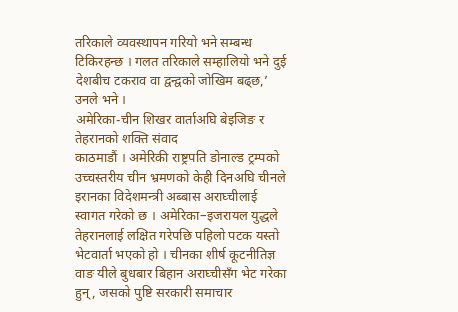तरिकाले व्यवस्थापन गरियो भने सम्बन्ध टिकिरहन्छ । गलत तरिकाले सम्हालियो भने दुई देशबीच टकराव वा द्वन्द्वको जोखिम बढ्छ,’ उनले भने ।
अमेरिका-चीन शिखर वार्ताअघि बेइजिङ र तेहरानको शक्ति संवाद
काठमाडौं । अमेरिकी राष्ट्रपति डोनाल्ड ट्रम्पको उच्चस्तरीय चीन भ्रमणको केही दिनअघि चीनले इरानका विदेशमन्त्री अब्बास अराघ्चीलाई स्वागत गरेको छ । अमेरिका–इजरायल युद्धले तेहरानलाई लक्षित गरेपछि पहिलो पटक यस्तो भेटवार्ता भएको हो । चीनका शीर्ष कूटनीतिज्ञ वाङ यीले बुधबार बिहान अराघ्चीसँग भेट गरेका हुन्, जसको पुष्टि सरकारी समाचार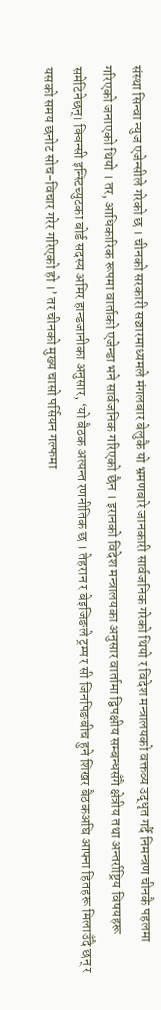संस्था सिन्वा न्युज एजेन्सीले गरेको छ । चीनको सरकारी सञ्चारमाध्यमले मंगलबार बेलुकै यो भ्रमणबारे जानकारी सार्वजनिक गरेको थियो र विदेश मन्त्रालयको वक्तव्य उद्धृत गर्दै निमन्त्रण चीनकै पहलमा गरिएको जनाएको थियो । तर, आधिकारिक रूपमा वार्ताको एजेन्डा भने सार्वजनिक गरिएको छैन । इरानको विदेश मन्त्रालयका अनुसार वार्तामा द्विपक्षीय सम्बन्धसँगै क्षेत्रीय तथा अन्तर्राष्ट्रिय विषयहरू समेटिनेछन्। क्विन्सी इन्स्टिच्युटका बोर्ड सदस्य अमिर हान्डजानीका अनुसार, ‘यो बैठक अत्यन्त रणनीतिक छ । तेहरान र बेइजिङले ट्रम्प र सी जिनपिङबीच हुने शिखर बैठकअघि आफ्ना हितहरू मिलाउँदै छन् र यसको समय छनोट सोच-विचार गरेर गरिएको हो ।’ तर चीनको मुख्य चासो पर्सियन गल्फमा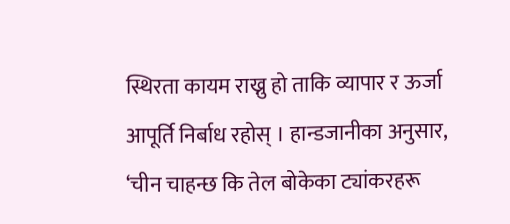स्थिरता कायम राख्नु हो ताकि व्यापार र ऊर्जा आपूर्ति निर्बाध रहोस् । हान्डजानीका अनुसार, ‘चीन चाहन्छ कि तेल बोकेका ट्यांकरहरू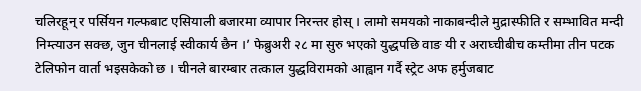चलिरहून् र पर्सियन गल्फबाट एसियाली बजारमा व्यापार निरन्तर होस् । लामो समयको नाकाबन्दीले मुद्रास्फीति र सम्भावित मन्दी निम्त्याउन सक्छ, जुन चीनलाई स्वीकार्य छैन ।’ फेब्रुअरी २८ मा सुरु भएको युद्धपछि वाङ यी र अराघ्चीबीच कम्तीमा तीन पटक टेलिफोन वार्ता भइसकेको छ । चीनले बारम्बार तत्काल युद्धविरामको आह्वान गर्दै स्ट्रेट अफ हर्मुजबाट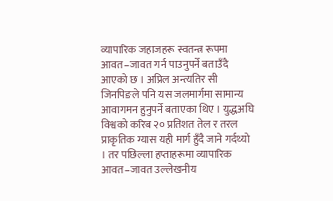व्यापारिक जहाजहरू स्वतन्त्र रूपमा आवत–जावत गर्न पाउनुपर्ने बताउँदै आएको छ । अप्रिल अन्त्यतिर सी जिनपिङले पनि यस जलमार्गमा सामान्य आवागमन हुनुपर्ने बताएका थिए । युद्धअघि विश्वको करिब २० प्रतिशत तेल र तरल प्राकृतिक ग्यास यही मार्ग हुँदै जाने गर्दथ्यो । तर पछिल्ला हप्ताहरूमा व्यापारिक आवत–जावत उल्लेखनीय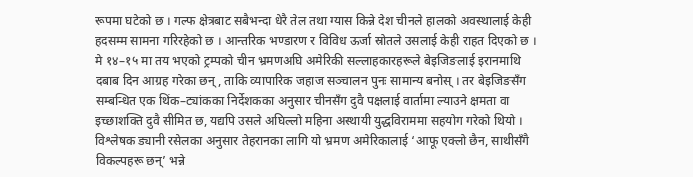रूपमा घटेको छ । गल्फ क्षेत्रबाट सबैभन्दा धेरै तेल तथा ग्यास किन्ने देश चीनले हालको अवस्थालाई केही हदसम्म सामना गरिरहेको छ । आन्तरिक भण्डारण र विविध ऊर्जा स्रोतले उसलाई केही राहत दिएको छ । मे १४–१५ मा तय भएको ट्रम्पको चीन भ्रमणअघि अमेरिकी सल्लाहकारहरूले बेइजिङलाई इरानमाथि दबाब दिन आग्रह गरेका छन्, ताकि व्यापारिक जहाज सञ्चालन पुनः सामान्य बनोस् । तर बेइजिङसँग सम्बन्धित एक थिंक–ट्यांकका निर्देशकका अनुसार चीनसँग दुवै पक्षलाई वार्तामा ल्याउने क्षमता वा इच्छाशक्ति दुवै सीमित छ, यद्यपि उसले अघिल्लो महिना अस्थायी युद्धविराममा सहयोग गरेको थियो । विश्लेषक ड्यानी रसेलका अनुसार तेहरानका लागि यो भ्रमण अमेरिकालाई ‘आफू एक्लो छैन, साथीसँगै विकल्पहरू छन्’ भन्ने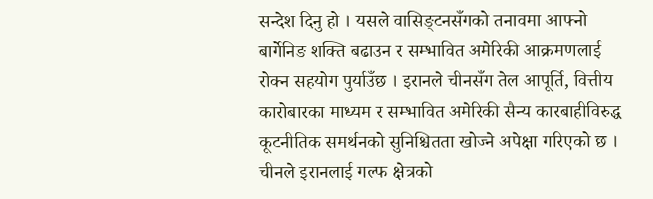सन्देश दिनु हो । यसले वासिङ्टनसँगको तनावमा आफ्नो बार्गेनिङ शक्ति बढाउन र सम्भावित अमेरिकी आक्रमणलाई रोक्न सहयोग पु‍र्याउँछ । इरानले चीनसँग तेल आपूर्ति, वित्तीय कारोबारका माध्यम र सम्भावित अमेरिकी सैन्य कारबाहीविरुद्ध कूटनीतिक समर्थनको सुनिश्चितता खोज्ने अपेक्षा गरिएको छ । चीनले इरानलाई गल्फ क्षेत्रको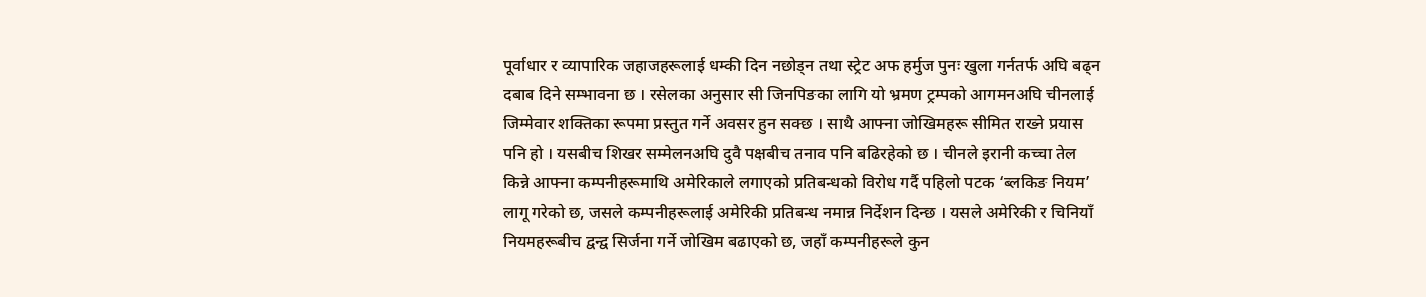पूर्वाधार र व्यापारिक जहाजहरूलाई धम्की दिन नछोड्न तथा स्ट्रेट अफ हर्मुज पुनः खुला गर्नतर्फ अघि बढ्न दबाब दिने सम्भावना छ । रसेलका अनुसार सी जिनपिङका लागि यो भ्रमण ट्रम्पको आगमनअघि चीनलाई जिम्मेवार शक्तिका रूपमा प्रस्तुत गर्ने अवसर हुन सक्छ । साथै आफ्ना जोखिमहरू सीमित राख्ने प्रयास पनि हो । यसबीच शिखर सम्मेलनअघि दुवै पक्षबीच तनाव पनि बढिरहेको छ । चीनले इरानी कच्चा तेल किन्ने आफ्ना कम्पनीहरूमाथि अमेरिकाले लगाएको प्रतिबन्धको विरोध गर्दै पहिलो पटक ‘ब्लकिङ नियम’ लागू गरेको छ, जसले कम्पनीहरूलाई अमेरिकी प्रतिबन्ध नमान्न निर्देशन दिन्छ । यसले अमेरिकी र चिनियाँ नियमहरूबीच द्वन्द्व सिर्जना गर्ने जोखिम बढाएको छ, जहाँ कम्पनीहरूले कुन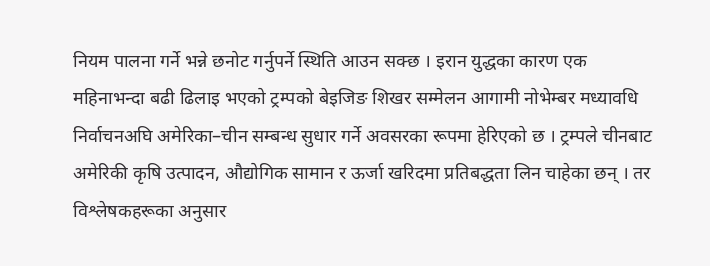नियम पालना गर्ने भन्ने छनोट गर्नुपर्ने स्थिति आउन सक्छ । इरान युद्धका कारण एक महिनाभन्दा बढी ढिलाइ भएको ट्रम्पको बेइजिङ शिखर सम्मेलन आगामी नोभेम्बर मध्यावधि निर्वाचनअघि अमेरिका–चीन सम्बन्ध सुधार गर्ने अवसरका रूपमा हेरिएको छ । ट्रम्पले चीनबाट अमेरिकी कृषि उत्पादन, औद्योगिक सामान र ऊर्जा खरिदमा प्रतिबद्धता लिन चाहेका छन् । तर विश्लेषकहरूका अनुसार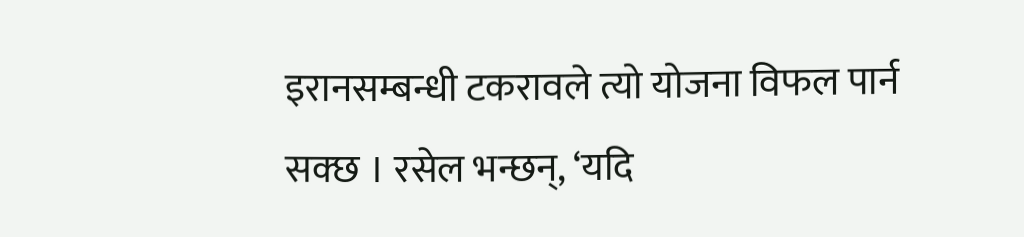इरानसम्बन्धी टकरावले त्यो योजना विफल पार्न सक्छ । रसेल भन्छन्, ‘यदि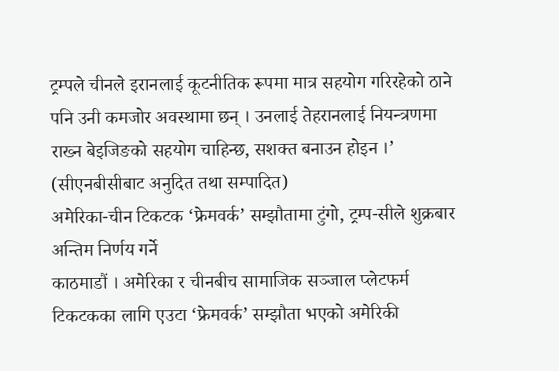ट्रम्पले चीनले इरानलाई कूटनीतिक रूपमा मात्र सहयोग गरिरहेको ठाने पनि उनी कमजोर अवस्थामा छन् । उनलाई तेहरानलाई नियन्त्रणमा राख्न बेइजिङको सहयोग चाहिन्छ, सशक्त बनाउन होइन ।’ (सीएनबीसीबाट अनुदित तथा सम्पादित)
अमेरिका-चीन टिकटक ‘फ्रेमवर्क’ सम्झौतामा टुंगो, ट्रम्प-सीले शुक्रबार अन्तिम निर्णय गर्ने
काठमाडौं । अमेरिका र चीनबीच सामाजिक सञ्जाल प्लेटफर्म टिकटकका लागि एउटा ‘फ्रेमवर्क’ सम्झौता भएको अमेरिकी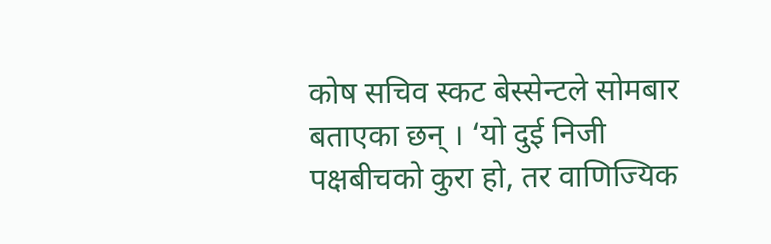कोष सचिव स्कट बेस्सेन्टले सोमबार बताएका छन् । ‘यो दुई निजी पक्षबीचको कुरा हो, तर वाणिज्यिक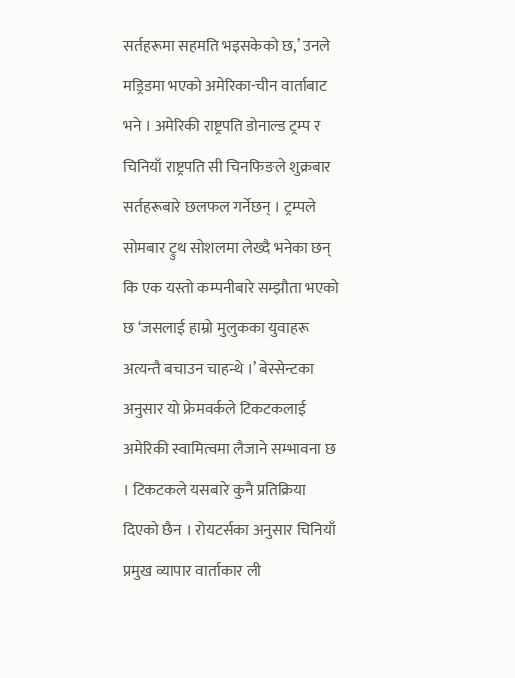सर्तहरूमा सहमति भइसकेको छ,’ उनले मड्रिडमा भएको अमेरिका-चीन वार्ताबाट भने । अमेरिकी राष्ट्रपति डोनाल्ड ट्रम्प र चिनियाँ राष्ट्रपति सी चिनफिङले शुक्रबार सर्तहरूबारे छलफल गर्नेछन् । ट्रम्पले सोमबार ट्रुथ सोशलमा लेख्दै भनेका छन् कि एक यस्तो कम्पनीबारे सम्झौता भएको छ ‘जसलाई हाम्रो मुलुकका युवाहरू अत्यन्तै बचाउन चाहन्थे ।’ बेस्सेन्टका अनुसार यो फ्रेमवर्कले टिकटकलाई अमेरिकी स्वामित्वमा लैजाने सम्भावना छ । टिकटकले यसबारे कुनै प्रतिक्रिया दिएको छैन । रोयटर्सका अनुसार चिनियाँ प्रमुख व्यापार वार्ताकार ली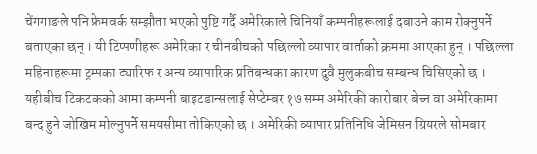चेंगगाङले पनि फ्रेमवर्क सम्झौता भएको पुष्टि गर्दै अमेरिकाले चिनियाँ कम्पनीहरूलाई दबाउने काम रोक्नुपर्ने बताएका छन् । यी टिप्पणीहरू अमेरिका र चीनबीचको पछिल्लो व्यापार वार्ताको क्रममा आएका हुन् । पछिल्ला महिनाहरूमा ट्रम्पका ट्यारिफ र अन्य व्यापारिक प्रतिबन्धका कारण दुवै मुलुकबीच सम्बन्ध चिसिएको छ । यहीबीच टिकटकको आमा कम्पनी बाइटडान्सलाई सेप्टेम्बर १७ सम्म अमेरिकी कारोबार बेच्न वा अमेरिकामा बन्द हुने जोखिम मोल्नुपर्ने समयसीमा तोकिएको छ । अमेरिकी व्यापार प्रतिनिधि जेमिसन ग्रियरले सोमबार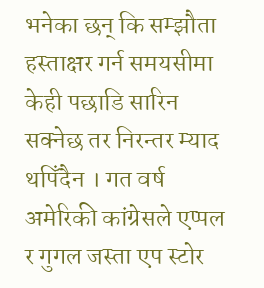भनेका छन् कि सम्झौता हस्ताक्षर गर्न समयसीमा केही पछाडि सारिन सक्नेछ तर निरन्तर म्याद थपिँदैन । गत वर्ष अमेरिकी कांग्रेसले एप्पल र गुगल जस्ता एप स्टोर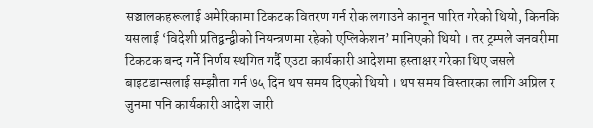सञ्चालकहरूलाई अमेरिकामा टिकटक वितरण गर्न रोक लगाउने कानून पारित गरेको थियो, किनकि यसलाई ‘विदेशी प्रतिद्वन्द्वीको नियन्त्रणमा रहेको एप्लिकेशन’ मानिएको थियो । तर ट्रम्पले जनवरीमा टिकटक बन्द गर्ने निर्णय स्थगित गर्दै एउटा कार्यकारी आदेशमा हस्ताक्षर गरेका थिए जसले बाइटडान्सलाई सम्झौता गर्न ७५ दिन थप समय दिएको थियो । थप समय विस्तारका लागि अप्रिल र जुनमा पनि कार्यकारी आदेश जारी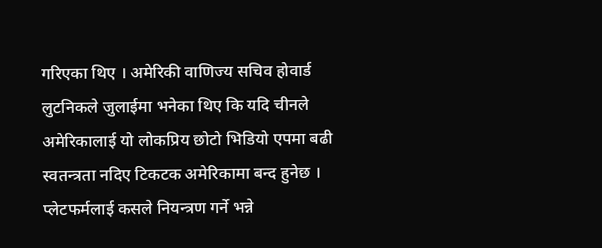गरिएका थिए । अमेरिकी वाणिज्य सचिव होवार्ड लुटनिकले जुलाईमा भनेका थिए कि यदि चीनले अमेरिकालाई यो लोकप्रिय छोटो भिडियो एपमा बढी स्वतन्त्रता नदिए टिकटक अमेरिकामा बन्द हुनेछ । प्लेटफर्मलाई कसले नियन्त्रण गर्ने भन्ने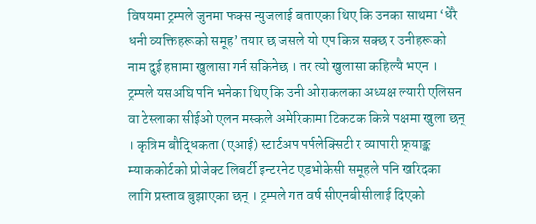विषयमा ट्रम्पले जुनमा फक्स न्युजलाई बताएका थिए कि उनका साथमा ‘धेरै धनी व्यक्तिहरूको समूह’ तयार छ जसले यो एप किन्न सक्छ र उनीहरूको नाम दुई हप्तामा खुलासा गर्न सकिनेछ । तर त्यो खुलासा कहिल्यै भएन । ट्रम्पले यसअघि पनि भनेका थिए कि उनी ओराकलका अध्यक्ष ल्यारी एलिसन वा टेस्लाका सीईओ एलन मस्कले अमेरिकामा टिकटक किन्ने पक्षमा खुला छन् । कृत्रिम बौद्धिकता (एआई) स्टार्टअप पर्पलेक्सिटी र व्यापारी फ्र्याङ्क म्याककोर्टको प्रोजेक्ट लिबर्टी इन्टरनेट एडभोकेसी समूहले पनि खरिदका लागि प्रस्ताव बुझाएका छन् । ट्रम्पले गत वर्ष सीएनबीसीलाई दिएको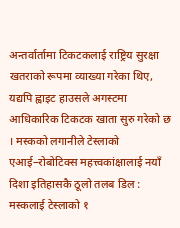अन्तर्वार्तामा टिकटकलाई राष्ट्रिय सुरक्षा खतराको रूपमा व्याख्या गरेका थिए, यद्यपि ह्वाइट हाउसले अगस्टमा आधिकारिक टिकटक खाता सुरु गरेको छ । मस्कको लगानीले टेस्लाको एआई–रोबोटिक्स महत्त्वकांक्षालाई नयाँ दिशा इतिहासकै ठूलो तलब डिल : मस्कलाई टेस्लाको १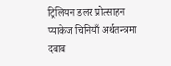ट्रिलियन डलर प्रोत्साहन प्याकेज चिनियाँ अर्थतन्त्रमा दबाब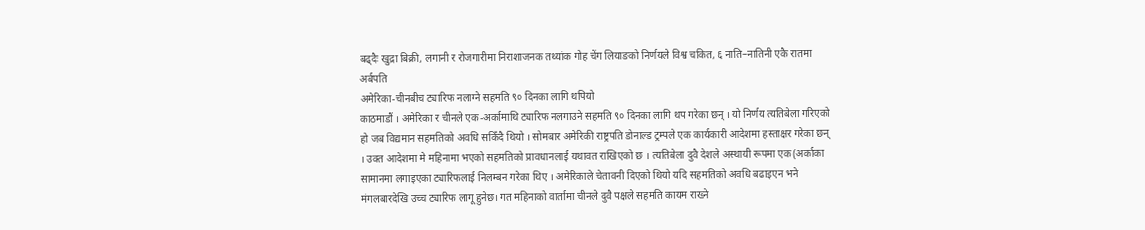बढ्दैः खुद्रा बिक्री, लगानी र रोजगारीमा निराशाजनक तथ्यांक गोह चेंग लियाङको निर्णयले विश्व चकित, ६ नाति–नातिनी एकै रातमा अर्बपति
अमेरिका-चीनबीच ट्यारिफ नलाग्ने सहमति ९० दिनका लागि थपियो
काठमाडौं । अमेरिका र चीनले एक-अर्कामाथि ट्यारिफ नलगाउने सहमति ९० दिनका लागि थप गरेका छन् । यो निर्णय त्यतिबेला गरिएको हो जब विद्यमान सहमतिको अवधि सकिँदै थियो । सोमबार अमेरिकी राष्ट्रपति डोनाल्ड ट्रम्पले एक कार्यकारी आदेशमा हस्ताक्षर गरेका छन् । उक्त आदेशमा मे महिनामा भएको सहमतिको प्रावधानलाई यथावत राखिएको छ । त्यतिबेला दुवै देशले अस्थायी रूपमा एक(अर्काका सामानमा लगाइएका ट्यारिफलाई निलम्बन गरेका थिए । अमेरिकाले चेतावनी दिएको थियो यदि सहमतिको अवधि बढाइएन भने मंगलबारदेखि उच्च ट्यारिफ लागू हुनेछ। गत महिनाको वार्तामा चीनले दुवै पक्षले सहमति कायम राख्ने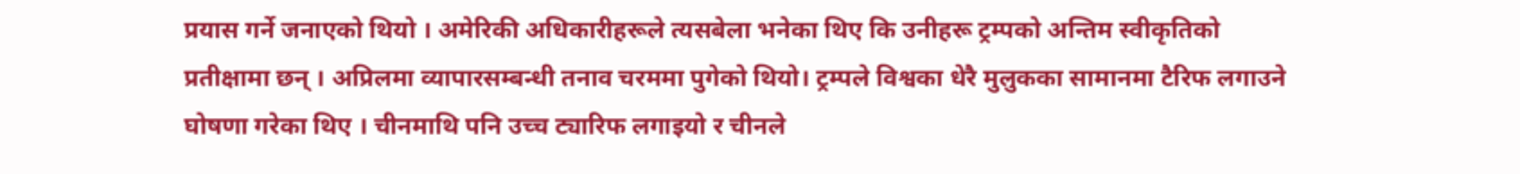प्रयास गर्ने जनाएको थियो । अमेरिकी अधिकारीहरूले त्यसबेला भनेका थिए कि उनीहरू ट्रम्पको अन्तिम स्वीकृतिको प्रतीक्षामा छन् । अप्रिलमा व्यापारसम्बन्धी तनाव चरममा पुगेको थियो। ट्रम्पले विश्वका धेरै मुलुकका सामानमा टैरिफ लगाउने घोषणा गरेका थिए । चीनमाथि पनि उच्च ट्यारिफ लगाइयो र चीनले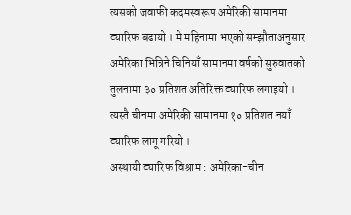त्यसको जवाफी कदमस्वरूप अमेरिकी सामानमा ट्यारिफ बढायो । मे महिनामा भएको सम्झौताअनुसार अमेरिका भित्रिने चिनियाँ सामानमा वर्षको सुरुवातको तुलनामा ३० प्रतिशत अतिरिक्त ट्यारिफ लगाइयो । त्यस्तै चीनमा अमेरिकी सामानमा १० प्रतिशत नयाँ ट्यारिफ लागू गरियो ।
अस्थायी ट्यारिफ विश्राम : अमेरिका-चीन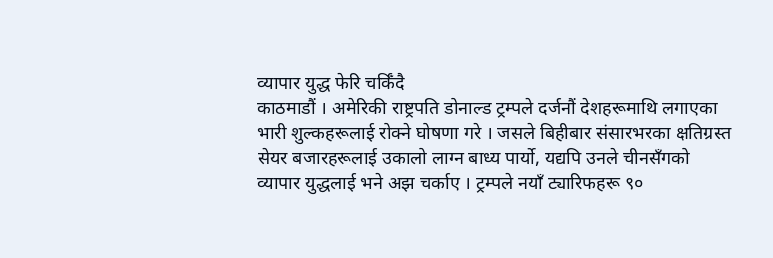व्यापार युद्ध फेरि चर्किँदै
काठमाडौं । अमेरिकी राष्ट्रपति डोनाल्ड ट्रम्पले दर्जनौं देशहरूमाथि लगाएका भारी शुल्कहरूलाई रोक्ने घोषणा गरे । जसले बिहीबार संसारभरका क्षतिग्रस्त सेयर बजारहरूलाई उकालो लाग्न बाध्य पार्यो, यद्यपि उनले चीनसँगको व्यापार युद्धलाई भने अझ चर्काए । ट्रम्पले नयाँ ट्यारिफहरू ९०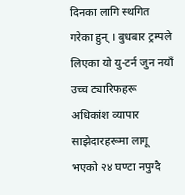दिनका लागि स्थगित गरेका हुन् । बुधबार ट्रम्पले लिएका यो यु-टर्न जुन नयाँ उच्च ट्यारिफहरू अधिकांश व्यापार साझेदारहरूमा लागू भएको २४ घण्टा नपुग्दै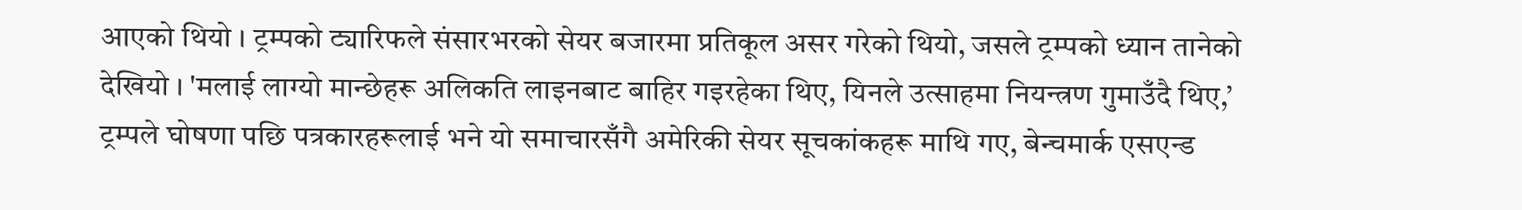आएको थियो । ट्रम्पको ट्यारिफले संसारभरको सेयर बजारमा प्रतिकूल असर गरेको थियो, जसले ट्रम्पको ध्यान तानेको देखियो । 'मलाई लाग्यो मान्छेहरू अलिकति लाइनबाट बाहिर गइरहेका थिए, यिनले उत्साहमा नियन्त्रण गुमाउँदै थिए,’ ट्रम्पले घोषणा पछि पत्रकारहरूलाई भने यो समाचारसँगै अमेरिकी सेयर सूचकांकहरू माथि गए, बेन्चमार्क एसएन्ड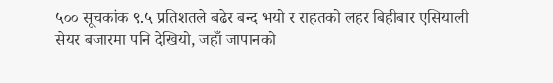५०० सूचकांक ९.५ प्रतिशतले बढेर बन्द भयो र राहतको लहर बिहीबार एसियाली सेयर बजारमा पनि देखियो, जहाँ जापानको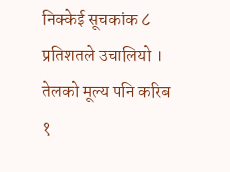निक्केई सूचकांक ८ प्रतिशतले उचालियो । तेलको मूल्य पनि करिब १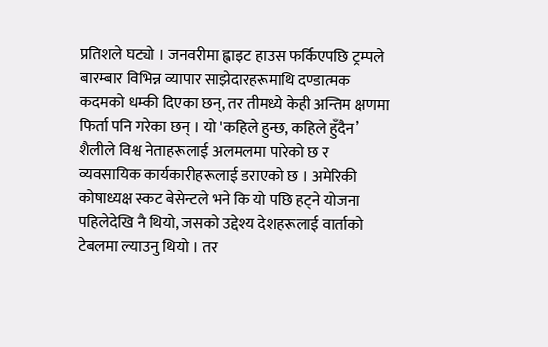प्रतिशले घट्यो । जनवरीमा ह्वाइट हाउस फर्किएपछि ट्रम्पले बारम्बार विभिन्न व्यापार साझेदारहरूमाथि दण्डात्मक कदमको धम्की दिएका छन्, तर तीमध्ये केही अन्तिम क्षणमा फिर्ता पनि गरेका छन् । यो 'कहिले हुन्छ, कहिले हुँदैन’ शैलीले विश्व नेताहरूलाई अलमलमा पारेको छ र व्यवसायिक कार्यकारीहरूलाई डराएको छ । अमेरिकी कोषाध्यक्ष स्कट बेसेन्टले भने कि यो पछि हट्ने योजना पहिलेदेखि नै थियो, जसको उद्देश्य देशहरूलाई वार्ताको टेबलमा ल्याउनु थियो । तर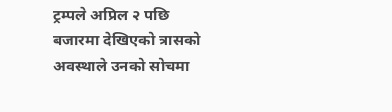ट्रम्पले अप्रिल २ पछि बजारमा देखिएको त्रासको अवस्थाले उनको सोचमा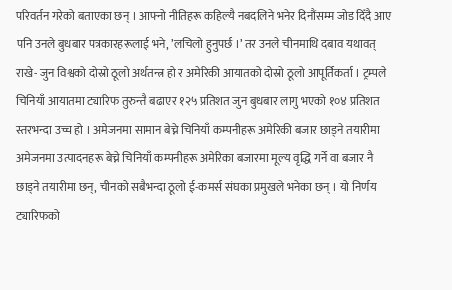परिवर्तन गरेको बताएका छन् । आफ्नो नीतिहरू कहिल्यै नबदलिने भनेर दिनौंसम्म जोड दिँदै आए पनि उनले बुधबार पत्रकारहरूलाई भने, ’लचिलो हुनुपर्छ ।’ तर उनले चीनमाथि दबाव यथावत् राखे- जुन विश्वको दोस्रो ठूलो अर्थतन्त्र हो र अमेरिकी आयातको दोस्रो ठूलो आपूर्तिकर्ता । ट्रम्पले चिनियाँ आयातमा ट्यारिफ तुरुन्तै बढाएर १२५ प्रतिशत जुन बुधबार लागु भएको १०४ प्रतिशत स्तरभन्दा उच्च हो । अमेजनमा सामान बेच्ने चिनियाँ कम्पनीहरू अमेरिकी बजार छाड्ने तयारीमा अमेजनमा उत्पादनहरू बेच्ने चिनियाँ कम्पनीहरू अमेरिका बजारमा मूल्य वृद्धि गर्ने वा बजार नै छाड्ने तयारीमा छन्, चीनको सबैभन्दा ठूलो ई-कमर्स संघका प्रमुखले भनेका छन् । यो निर्णय ट्यारिफको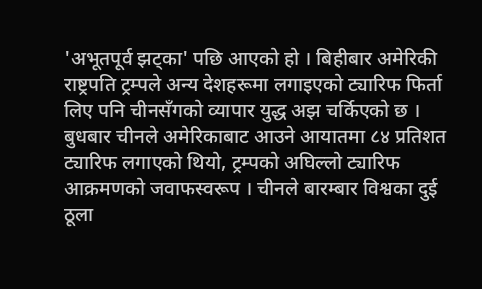'अभूतपूर्व झट्का' पछि आएको हो । बिहीबार अमेरिकी राष्ट्रपति ट्रम्पले अन्य देशहरूमा लगाइएको ट्यारिफ फिर्ता लिए पनि चीनसँगको व्यापार युद्ध अझ चर्किएको छ । बुधबार चीनले अमेरिकाबाट आउने आयातमा ८४ प्रतिशत ट्यारिफ लगाएको थियो, ट्रम्पको अघिल्लो ट्यारिफ आक्रमणको जवाफस्वरूप । चीनले बारम्बार विश्वका दुई ठूला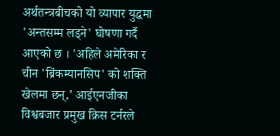अर्थतन्त्रबीचको यो व्यापार युद्धमा 'अन्तसम्म लड्ने' घोषणा गर्दै आएको छ । 'अहिले अमेरिका र चीन 'ब्रिंकम्यानसिप' को शक्ति खेलमा छन्,’ आईएनजीका विश्वबजार प्रमुख क्रिस टर्नरले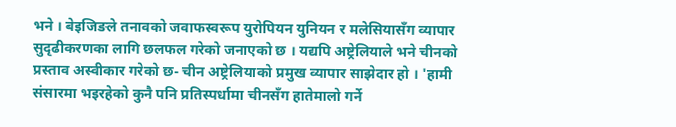भने । बेइजिङले तनावको जवाफस्वरूप युरोपियन युनियन र मलेसियासँग व्यापार सुदृढीकरणका लागि छलफल गरेको जनाएको छ । यद्यपि अष्ट्रेलियाले भने चीनको प्रस्ताव अस्वीकार गरेको छ- चीन अष्ट्रेलियाको प्रमुख व्यापार साझेदार हो । 'हामी संसारमा भइरहेको कुनै पनि प्रतिस्पर्धामा चीनसँग हातेमालो गर्ने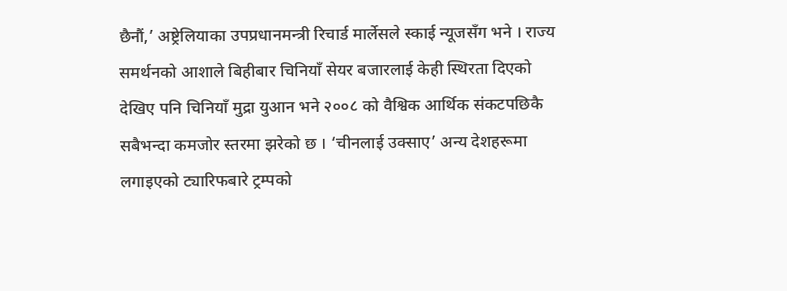छैनौं,’ अष्ट्रेलियाका उपप्रधानमन्त्री रिचार्ड मार्लेसले स्काई न्यूजसँग भने । राज्य समर्थनको आशाले बिहीबार चिनियाँ सेयर बजारलाई केही स्थिरता दिएको देखिए पनि चिनियाँ मुद्रा युआन भने २००८ को वैश्विक आर्थिक संकटपछिकै सबैभन्दा कमजोर स्तरमा झरेको छ । ‘चीनलाई उक्साए’ अन्य देशहरूमा लगाइएको ट्यारिफबारे ट्रम्पको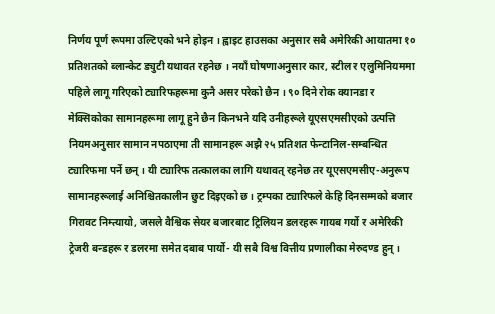निर्णय पूर्ण रूपमा उल्टिएको भने होइन । ह्वाइट हाउसका अनुसार सबै अमेरिकी आयातमा १० प्रतिशतको ब्लान्केट ड्युटी यथावत रहनेछ । नयाँ घोषणाअनुसार कार, स्टील र एलुमिनियममा पहिले लागू गरिएको ट्यारिफहरूमा कुनै असर परेको छैन । ९० दिने रोक क्यानडा र मेक्सिकोका सामानहरूमा लागू हुने छैन किनभने यदि उनीहरूले यूएसएमसीएको उत्पत्ति नियमअनुसार सामान नपठाएमा ती सामानहरू अझै २५ प्रतिशत फेन्टानिल-सम्बन्धित ट्यारिफमा पर्ने छन् । यी ट्यारिफ तत्कालका लागि यथावत् रहनेछ तर यूएसएमसीए-अनुरूप सामानहरूलाई अनिश्चितकालीन छुट दिइएको छ । ट्रम्पका ट्यारिफले केहि दिनसम्मको बजार गिरावट निम्त्यायो, जसले वैश्विक सेयर बजारबाट ट्रिलियन डलरहरू गायब गर्यो र अमेरिकी ट्रेजरी बन्डहरू र डलरमा समेत दबाब पार्यो- यी सबै विश्व वित्तीय प्रणालीका मेरुदण्ड हुन् ।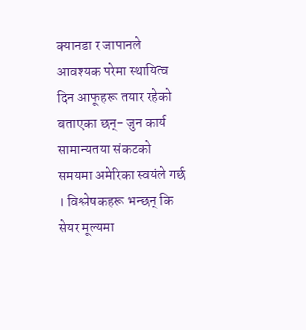क्यानडा र जापानले आवश्यक परेमा स्थायित्व दिन आफूहरू तयार रहेको बताएका छन्- जुन कार्य सामान्यतया संकटको समयमा अमेरिका स्वयंले गर्छ । विश्लेषकहरू भन्छन् कि सेयर मूल्यमा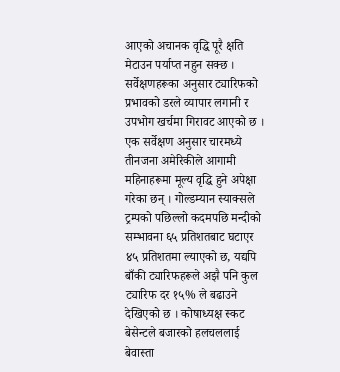आएको अचानक वृद्धि पूरै क्षति मेटाउन पर्याप्त नहुन सक्छ । सर्वेक्षणहरूका अनुसार ट्यारिफको प्रभावको डरले व्यापार लगानी र उपभोग खर्चमा गिरावट आएको छ । एक सर्वेक्षण अनुसार चारमध्ये तीनजना अमेरिकीले आगामी महिनाहरूमा मूल्य वृद्धि हुने अपेक्षा गरेका छन् । गोल्डम्यान स्याक्सले ट्रम्पको पछिल्लो कदमपछि मन्दीको सम्भावना ६५ प्रतिशतबाट घटाएर ४५ प्रतिशतमा ल्याएको छ, यद्यपि बाँकी ट्यारिफहरूले अझै पनि कुल ट्यारिफ दर १५% ले बढाउने देखिएको छ । कोषाध्यक्ष स्कट बेसेन्टले बजारको हलचललाई बेवास्ता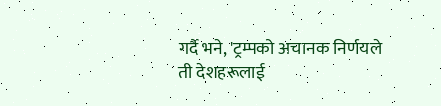गर्दै भने, 'ट्रम्पको अचानक निर्णयले ती देशहरूलाई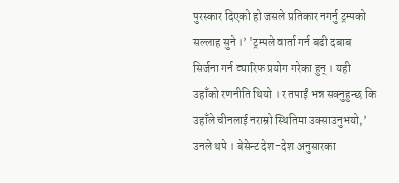पुरस्कार दिएको हो जसले प्रतिकार नगर्नु ट्रम्पको सल्लाह सुने ।’ 'ट्रम्पले वार्ता गर्न बढी दबाब सिर्जना गर्न ट्यारिफ प्रयोग गरेका हुन् । यही उहाँको रणनीति थियो । र तपाईं भन्न सक्नुहुन्छ कि उहाँले चीनलाई नराम्रो स्थितिमा उक्साउनुभयो,’ उनले थपे । बेसेन्ट देश-देश अनुसारका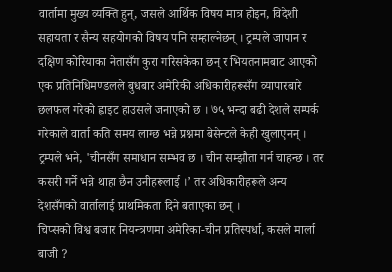वार्तामा मुख्य व्यक्ति हुन्, जसले आर्थिक विषय मात्र होइन, विदेशी सहायता र सैन्य सहयोगको विषय पनि सम्हाल्नेछन् । ट्रम्पले जापान र दक्षिण कोरियाका नेतासँग कुरा गरिसकेका छन् र भियतनामबाट आएको एक प्रतिनिधिमण्डलले बुधबार अमेरिकी अधिकारीहरूसँग व्यापारबारे छलफल गरेको ह्वाइट हाउसले जनाएको छ । ७५ भन्दा बढी देशले सम्पर्क गरेकाले वार्ता कति समय लाग्छ भन्ने प्रश्नमा बेसेन्टले केही खुलाएनन् । ट्रम्पले भने, 'चीनसँग समाधान सम्भव छ । चीन सम्झौता गर्न चाहन्छ । तर कसरी गर्ने भन्ने थाहा छैन उनीहरूलाई ।’ तर अधिकारीहरूले अन्य देशसँगको वार्तालाई प्राथमिकता दिने बताएका छन् ।
चिप्सको विश्व बजार नियन्त्रणमा अमेरिका-चीन प्रतिस्पर्धा, कसले मार्ला बाजी ?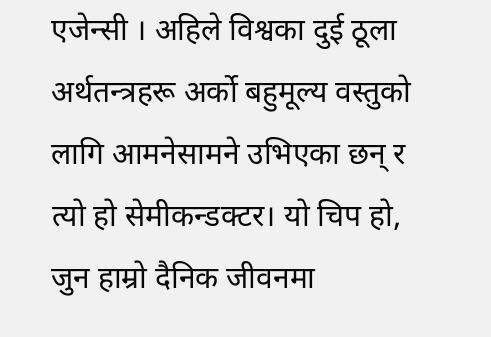एजेन्सी । अहिले विश्वका दुई ठूला अर्थतन्त्रहरू अर्को बहुमूल्य वस्तुको लागि आमनेसामने उभिएका छन् र त्यो हो सेमीकन्डक्टर। यो चिप हो, जुन हाम्रो दैनिक जीवनमा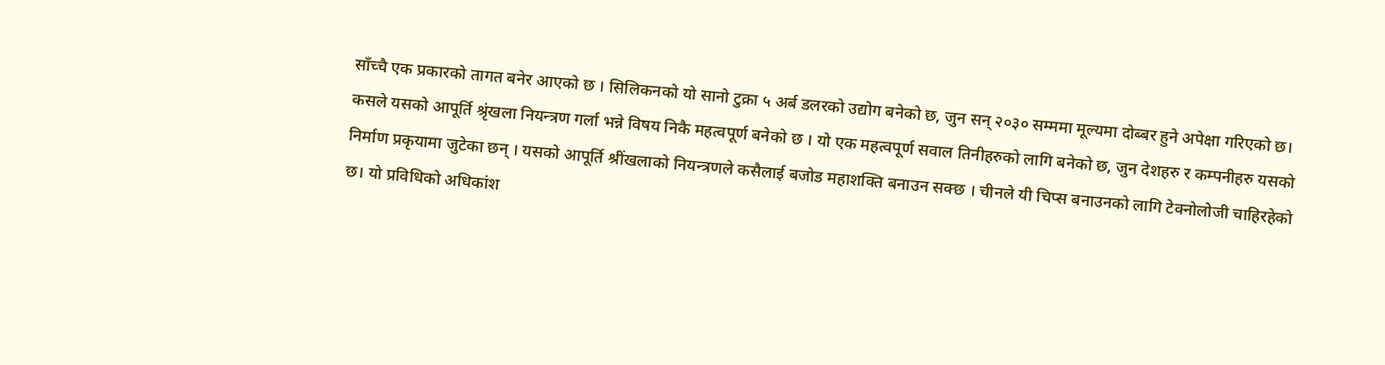साँच्चै एक प्रकारको तागत बनेर आएको छ । सिलिकनको यो सानो टुक्रा ५ अर्ब डलरको उद्योग बनेको छ, जुन सन् २०३० सम्ममा मूल्यमा दोब्बर हुने अपेक्षा गरिएको छ। कसले यसको आपूर्ति श्रृंखला नियन्त्रण गर्ला भन्ने विषय निकै महत्वपूर्ण बनेको छ । यो एक महत्वपूर्ण सवाल तिनीहरुको लागि बनेको छ, जुन देशहरु र कम्पनीहरु यसको निर्माण प्रकृयामा जुटेका छन् । यसको आपूर्ति श्रींखलाको नियन्त्रणले कसैलाई बजोड महाशक्ति बनाउन सक्छ । चीनले यी चिप्स बनाउनको लागि टेक्नोलोजी चाहिरहेको छ। यो प्रविधिको अधिकांश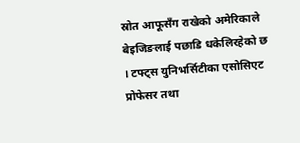स्रोत आफूसँग राखेको अमेरिकाले बेइजिङलाई पछाडि धकेलिरहेको छ । टफ्ट्स युनिभर्सिटीका एसोसिएट प्रोफेसर तथा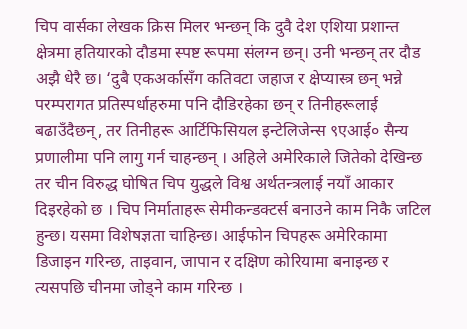चिप वार्सका लेखक क्रिस मिलर भन्छन् कि दुवै देश एशिया प्रशान्त क्षेत्रमा हतियारको दौडमा स्पष्ट रूपमा संलग्न छन्। उनी भन्छन् तर दौड अझै धेरै छ। ‘दुबै एकअर्कासँग कतिवटा जहाज र क्षेप्यास्त्र छन् भन्ने परम्परागत प्रतिस्पर्धाहरुमा पनि दौडिरहेका छन् र तिनीहरूलाई बढाउँदैछन्, तर तिनीहरू आर्टिफिसियल इन्टेलिजेन्स ९एआई० सैन्य प्रणालीमा पनि लागु गर्न चाहन्छन् । अहिले अमेरिकाले जितेको देखिन्छ तर चीन विरुद्ध घोषित चिप युद्धले विश्व अर्थतन्त्रलाई नयाँ आकार दिइरहेको छ । चिप निर्माताहरू सेमीकन्डक्टर्स बनाउने काम निकै जटिल हुन्छ। यसमा विशेषज्ञता चाहिन्छ। आईफोन चिपहरू अमेरिकामा डिजाइन गरिन्छ, ताइवान, जापान र दक्षिण कोरियामा बनाइन्छ र त्यसपछि चीनमा जोड्ने काम गरिन्छ ।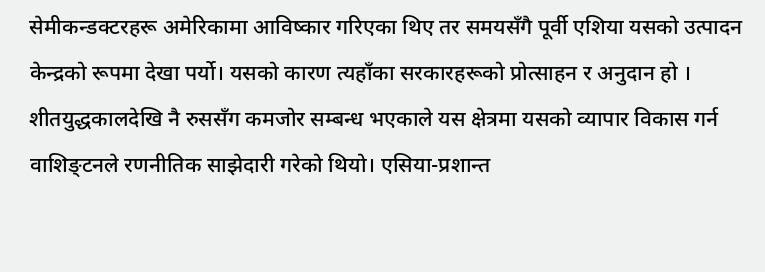सेमीकन्डक्टरहरू अमेरिकामा आविष्कार गरिएका थिए तर समयसँगै पूर्वी एशिया यसको उत्पादन केन्द्रको रूपमा देखा पर्यो। यसको कारण त्यहाँका सरकारहरूको प्रोत्साहन र अनुदान हो । शीतयुद्धकालदेखि नै रुससँग कमजोर सम्बन्ध भएकाले यस क्षेत्रमा यसको व्यापार विकास गर्न वाशिङ्टनले रणनीतिक साझेदारी गरेको थियो। एसिया-प्रशान्त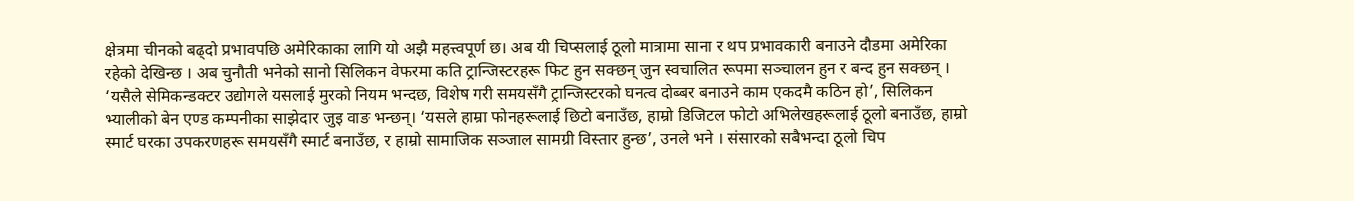क्षेत्रमा चीनको बढ्दो प्रभावपछि अमेरिकाका लागि यो अझै महत्त्वपूर्ण छ। अब यी चिप्सलाई ठूलो मात्रामा साना र थप प्रभावकारी बनाउने दौडमा अमेरिका रहेको देखिन्छ । अब चुनौती भनेको सानो सिलिकन वेफरमा कति ट्रान्जिस्टरहरू फिट हुन सक्छन् जुन स्वचालित रूपमा सञ्चालन हुन र बन्द हुन सक्छन् । ‘यसैले सेमिकन्डक्टर उद्योगले यसलाई मुरको नियम भन्दछ, विशेष गरी समयसँगै ट्रान्जिस्टरको घनत्व दोब्बर बनाउने काम एकदमै कठिन हो’, सिलिकन भ्यालीको बेन एण्ड कम्पनीका साझेदार जुइ वाङ भन्छन्। ‘यसले हाम्रा फोनहरूलाई छिटो बनाउँछ, हाम्रो डिजिटल फोटो अभिलेखहरूलाई ठूलो बनाउँछ, हाम्रो स्मार्ट घरका उपकरणहरू समयसँगै स्मार्ट बनाउँछ, र हाम्रो सामाजिक सञ्जाल सामग्री विस्तार हुन्छ’, उनले भने । संसारको सबैभन्दा ठूलो चिप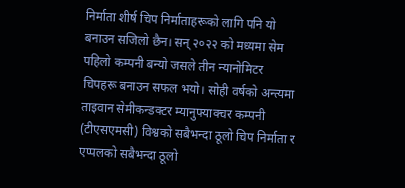निर्माता शीर्ष चिप निर्माताहरूको लागि पनि यो बनाउन सजिलो छैन। सन् २०२२ को मध्यमा सेम पहिलो कम्पनी बन्यो जसले तीन न्यानोमिटर चिपहरू बनाउन सफल भयो। सोही वर्षको अन्त्यमा ताइवान सेमीकन्डक्टर म्यानुफ्याक्चर कम्पनी (टीएसएमसी) विश्वको सबैभन्दा ठूलो चिप निर्माता र एप्पलको सबैभन्दा ठूलो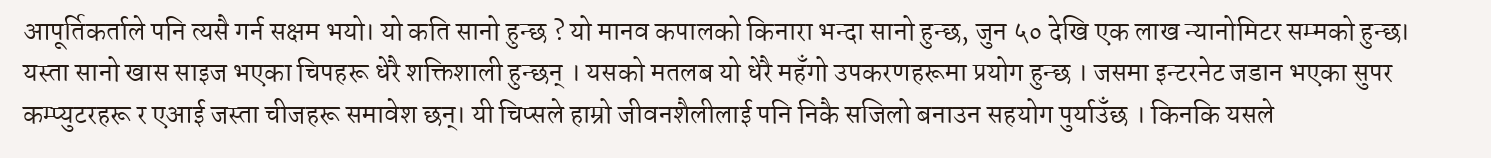आपूर्तिकर्ताले पनि त्यसै गर्न सक्षम भयो। यो कति सानो हुन्छ ? यो मानव कपालको किनारा भन्दा सानो हुन्छ, जुन ५० देखि एक लाख न्यानोमिटर सम्मको हुन्छ। यस्ता सानो खास साइज भएका चिपहरू धेरै शक्तिशाली हुन्छन् । यसको मतलब यो धेरै महँगो उपकरणहरूमा प्रयोग हुन्छ । जसमा इन्टरनेट जडान भएका सुपर कम्प्युटरहरू र एआई जस्ता चीजहरू समावेश छन्। यी चिप्सले हाम्रो जीवनशैलीलाई पनि निकै सजिलो बनाउन सहयोग पुर्याउँछ । किनकि यसले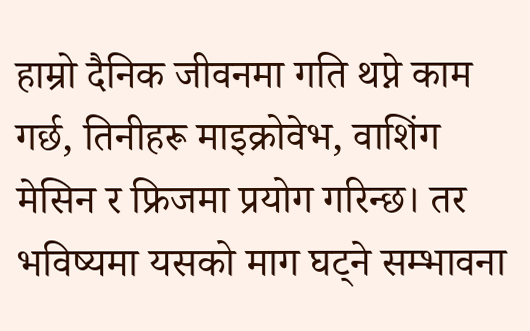हाम्रो दैनिक जीवनमा गति थप्ने काम गर्छ, तिनीहरू माइक्रोवेभ, वाशिंग मेसिन र फ्रिजमा प्रयोग गरिन्छ। तर भविष्यमा यसको माग घट्ने सम्भावना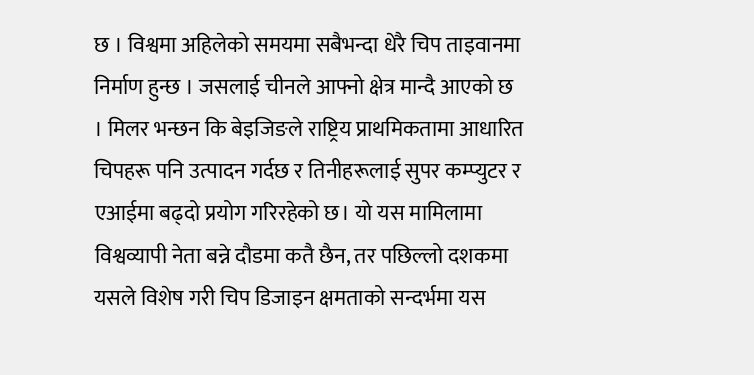छ । विश्वमा अहिलेको समयमा सबैभन्दा धेरै चिप ताइवानमा निर्माण हुन्छ । जसलाई चीनले आफ्नो क्षेत्र मान्दै आएको छ । मिलर भन्छन कि बेइजिङले राष्ट्रिय प्राथमिकतामा आधारित चिपहरू पनि उत्पादन गर्दछ र तिनीहरूलाई सुपर कम्प्युटर र एआईमा बढ्दो प्रयोग गरिरहेको छ। यो यस मामिलामा विश्वव्यापी नेता बन्ने दौडमा कतै छैन, तर पछिल्लो दशकमा यसले विशेष गरी चिप डिजाइन क्षमताको सन्दर्भमा यस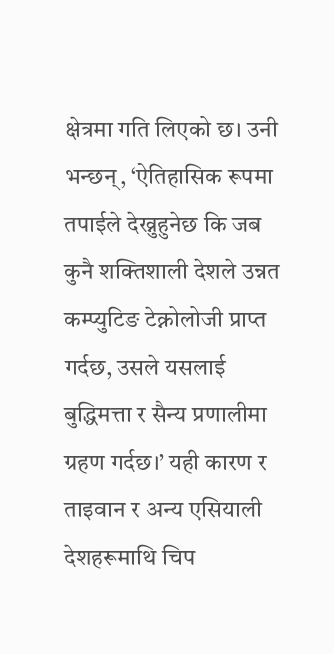क्षेत्रमा गति लिएको छ। उनी भन्छन्, ‘ऐतिहासिक रूपमा तपाईले देख्नुहुनेछ कि जब कुनै शक्तिशाली देशले उन्नत कम्प्युटिङ टेक्नोलोजी प्राप्त गर्दछ, उसले यसलाई बुद्धिमत्ता र सैन्य प्रणालीमा ग्रहण गर्दछ।’ यही कारण र ताइवान र अन्य एसियाली देशहरूमाथि चिप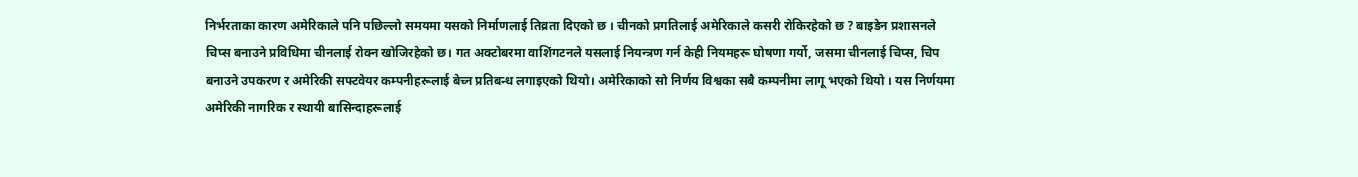निर्भरताका कारण अमेरिकाले पनि पछिल्लो समयमा यसको निर्माणलाई तिव्रता दिएको छ । चीनको प्रगतिलाई अमेरिकाले कसरी रोकिरहेको छ ? बाइडेन प्रशासनले चिप्स बनाउने प्रविधिमा चीनलाई रोक्न खोजिरहेको छ। गत अक्टोबरमा वाशिंगटनले यसलाई नियन्त्रण गर्न केही नियमहरू घोषणा गर्यो, जसमा चीनलाई चिप्स, चिप बनाउने उपकरण र अमेरिकी सफ्टवेयर कम्पनीहरूलाई बेच्न प्रतिबन्ध लगाइएको थियो। अमेरिकाको सो निर्णय विश्वका सबै कम्पनीमा लागू भएको थियो । यस निर्णयमा अमेरिकी नागरिक र स्थायी बासिन्दाहरूलाई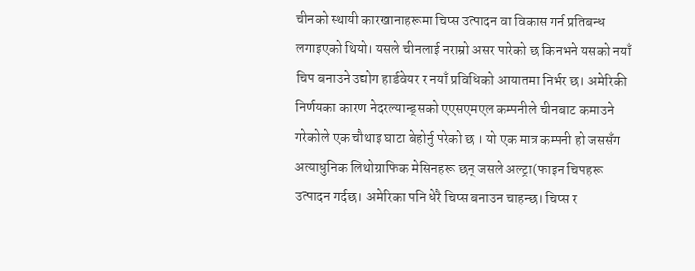चीनको स्थायी कारखानाहरूमा चिप्स उत्पादन वा विकास गर्न प्रतिबन्ध लगाइएको थियो। यसले चीनलाई नराम्रो असर पारेको छ किनभने यसको नयाँ चिप बनाउने उद्योग हार्डवेयर र नयाँ प्रविधिको आयातमा निर्भर छ। अमेरिकी निर्णयका कारण नेदरल्यान्ड्सको एएसएमएल कम्पनीले चीनबाट कमाउने गरेकोले एक चौथाइ घाटा बेहोर्नु परेको छ । यो एक मात्र कम्पनी हो जससँग अत्याधुनिक लिथोग्राफिक मेसिनहरू छन् जसले अल्ट्रा(फाइन चिपहरू उत्पादन गर्दछ। अमेरिका पनि धेरै चिप्स बनाउन चाहन्छ। चिप्स र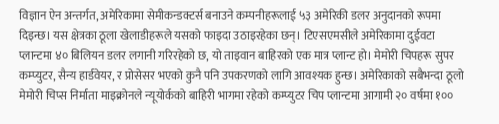विज्ञान ऐन अन्तर्गत, अमेरिकामा सेमीकन्डक्टर्स बनाउने कम्पनीहरूलाई ५३ अमेरिकी डलर अनुदानको रूपमा दिइन्छ। यस क्षेत्रका ठूला खेलाडीहरूले यसको फाइदा उठाइरहेका छन्। टिएसएमसीले अमेरिकामा दुईवटा प्लान्टमा ४० बिलियन डलर लगानी गरिरहेको छ, यो ताइवान बाहिरको एक मात्र प्लान्ट हो। मेमोरी चिपहरू सुपर कम्प्युटर, सैन्य हार्डवेयर, र प्रोसेसर भएको कुनै पनि उपकरणको लागि आवश्यक हुन्छ। अमेरिकाको सबैभन्दा ठूलो मेमोरी चिप्स निर्माता माइक्रोनले न्यूयोर्कको बाहिरी भागमा रहेको कम्प्युटर चिप प्लान्टमा आगामी २० वर्षमा १००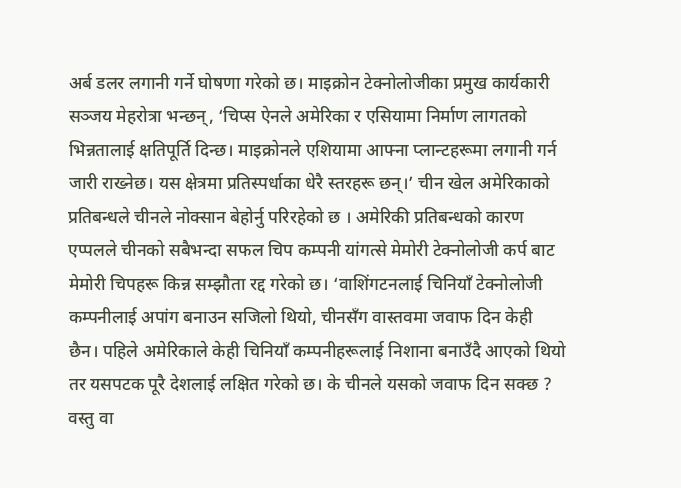अर्ब डलर लगानी गर्ने घोषणा गरेको छ। माइक्रोन टेक्नोलोजीका प्रमुख कार्यकारी सञ्जय मेहरोत्रा भन्छन्, ‘चिप्स ऐनले अमेरिका र एसियामा निर्माण लागतको भिन्नतालाई क्षतिपूर्ति दिन्छ। माइक्रोनले एशियामा आफ्ना प्लान्टहरूमा लगानी गर्न जारी राख्नेछ। यस क्षेत्रमा प्रतिस्पर्धाका धेरै स्तरहरू छन्।’ चीन खेल अमेरिकाको प्रतिबन्धले चीनले नोक्सान बेहोर्नु परिरहेको छ । अमेरिकी प्रतिबन्धको कारण एप्पलले चीनको सबैभन्दा सफल चिप कम्पनी यांगत्से मेमोरी टेक्नोलोजी कर्प बाट मेमोरी चिपहरू किन्न सम्झौता रद्द गरेको छ। ‘वाशिंगटनलाई चिनियाँ टेक्नोलोजी कम्पनीलाई अपांग बनाउन सजिलो थियो, चीनसँग वास्तवमा जवाफ दिन केही छैन। पहिले अमेरिकाले केही चिनियाँ कम्पनीहरूलाई निशाना बनाउँदै आएको थियो तर यसपटक पूरै देशलाई लक्षित गरेको छ। के चीनले यसको जवाफ दिन सक्छ ? वस्तु वा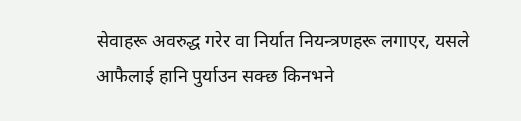सेवाहरू अवरुद्ध गरेर वा निर्यात नियन्त्रणहरू लगाएर, यसले आफैलाई हानि पुर्याउन सक्छ किनभने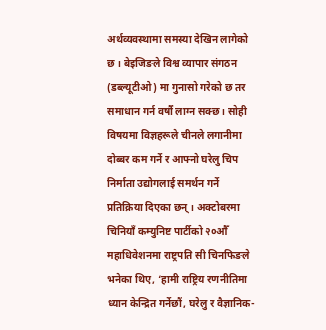अर्थव्यवस्थामा समस्या देखिन लागेको छ । बेइजिङले विश्व व्यापार संगठन (डब्ल्यूटीओ) मा गुनासो गरेको छ तर समाधान गर्न वर्षौं लाग्न सक्छ। सोही विषयमा विज्ञहरूले चीनले लगानीमा दोब्बर कम गर्ने र आफ्नो घरेलु चिप निर्माता उद्योगलाई समर्थन गर्ने प्रतिक्रिया दिएका छन् । अक्टोबरमा चिनियाँ कम्युनिष्ट पार्टीको २०औँ महाधिवेशनमा राष्ट्रपति सी चिनफिङले भनेका थिए, ‘हामी राष्ट्रिय रणनीतिमा ध्यान केन्द्रित गर्नेछौं, घरेलु र वैज्ञानिक-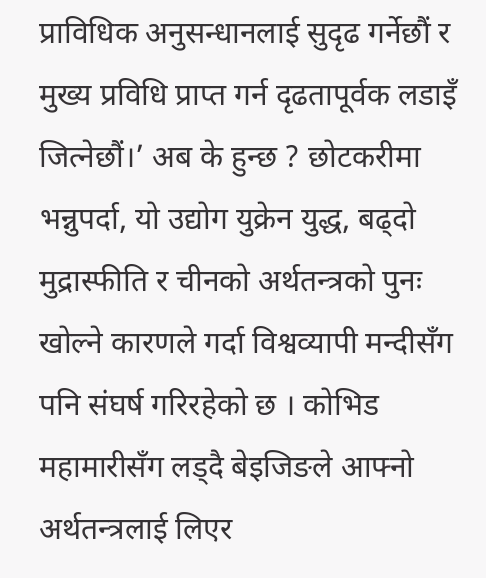प्राविधिक अनुसन्धानलाई सुदृढ गर्नेछौं र मुख्य प्रविधि प्राप्त गर्न दृढतापूर्वक लडाइँ जित्नेछौं।’ अब के हुन्छ ? छोटकरीमा भन्नुपर्दा, यो उद्योग युक्रेन युद्ध, बढ्दो मुद्रास्फीति र चीनको अर्थतन्त्रको पुनः खोल्ने कारणले गर्दा विश्वव्यापी मन्दीसँग पनि संघर्ष गरिरहेको छ । कोभिड महामारीसँग लड्दै बेइजिङले आफ्नो अर्थतन्त्रलाई लिएर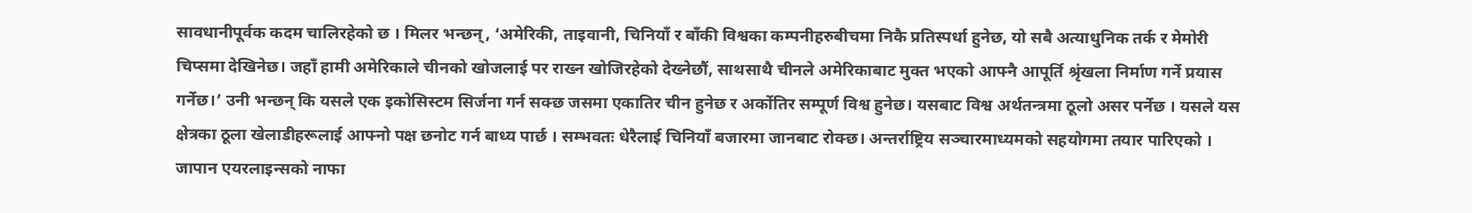सावधानीपूर्वक कदम चालिरहेको छ । मिलर भन्छन्, ‘अमेरिकी, ताइवानी, चिनियाँ र बाँकी विश्वका कम्पनीहरुबीचमा निकै प्रतिस्पर्धा हुनेछ, यो सबै अत्याधुनिक तर्क र मेमोरी चिप्समा देखिनेछ। जहाँ हामी अमेरिकाले चीनको खोजलाई पर राख्न खोजिरहेको देख्नेछौं, साथसाथै चीनले अमेरिकाबाट मुक्त भएको आफ्नै आपूर्ति श्रृंखला निर्माण गर्ने प्रयास गर्नेछ।’ उनी भन्छन् कि यसले एक इकोसिस्टम सिर्जना गर्न सक्छ जसमा एकातिर चीन हुनेछ र अर्कोतिर सम्पूर्ण विश्व हुनेछ। यसबाट विश्व अर्थतन्त्रमा ठूलो असर पर्नेछ । यसले यस क्षेत्रका ठूला खेलाडीहरूलाई आफ्नो पक्ष छनोट गर्न बाध्य पार्छ । सम्भवतः धेरैलाई चिनियाँ बजारमा जानबाट रोक्छ। अन्तर्राष्ट्रिय सञ्चारमाध्यमको सहयोगमा तयार पारिएको ।
जापान एयरलाइन्सको नाफा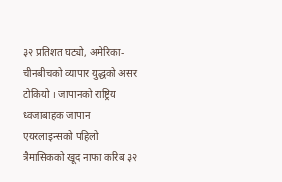३२ प्रतिशत घट्यो, अमेरिका-चीनबीचको व्यापार युद्धको असर
टोकियो । जापानको राष्ट्रिय ध्वजाबाहक जापान एयरलाइन्सको पहिलो त्रैमासिकको खूद नाफा करिब ३२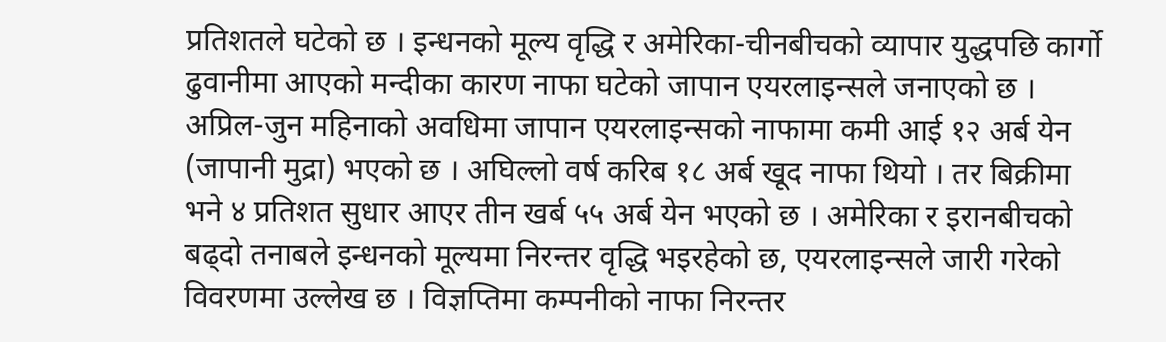प्रतिशतले घटेको छ । इन्धनको मूल्य वृद्धि र अमेरिका-चीनबीचको व्यापार युद्धपछि कार्गो ढुवानीमा आएको मन्दीका कारण नाफा घटेको जापान एयरलाइन्सले जनाएको छ । अप्रिल-जुन महिनाको अवधिमा जापान एयरलाइन्सको नाफामा कमी आई १२ अर्ब येन (जापानी मुद्रा) भएको छ । अघिल्लो वर्ष करिब १८ अर्ब खूद नाफा थियो । तर बिक्रीमा भने ४ प्रतिशत सुधार आएर तीन खर्ब ५५ अर्ब येन भएको छ । अमेरिका र इरानबीचको बढ्दो तनाबले इन्धनको मूल्यमा निरन्तर वृद्धि भइरहेको छ, एयरलाइन्सले जारी गरेको विवरणमा उल्लेख छ । विज्ञप्तिमा कम्पनीको नाफा निरन्तर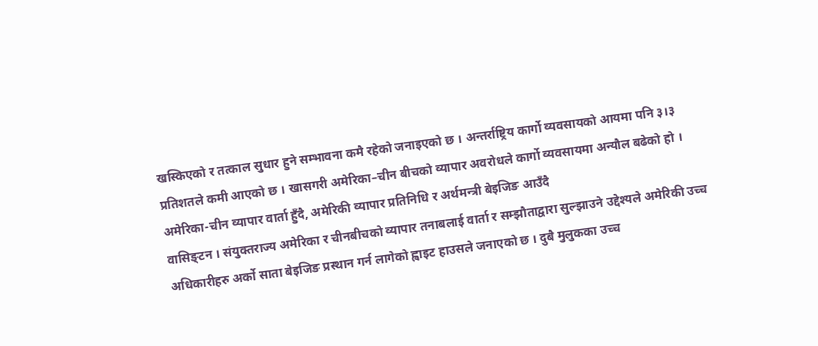खस्किएको र तत्काल सुधार हुने सम्भावना कमै रहेको जनाइएको छ । अन्तर्राष्ट्रिय कार्गो व्यवसायको आयमा पनि ३।३ प्रतिशतले कमी आएको छ । खासगरी अमेरिका–चीन बीचको व्यापार अवरोधले कार्गो व्यवसायमा अन्यौल बढेको हो ।
अमेरिका-चीन व्यापार वार्ता हुँदै, अमेरिकी व्यापार प्रतिनिधि र अर्थमन्त्री बेइजिङ आउँदै
वासिङ्टन । संयुक्तराज्य अमेरिका र चीनबीचको व्यापार तनाबलाई वार्ता र सम्झौताद्वारा सुल्झाउने उद्देश्यले अमेरिकी उच्च अधिकारीहरु अर्को साता बेइजिङ प्रस्थान गर्न लागेको ह्वाइट हाउसले जनाएको छ । दुबै मुलुकका उच्च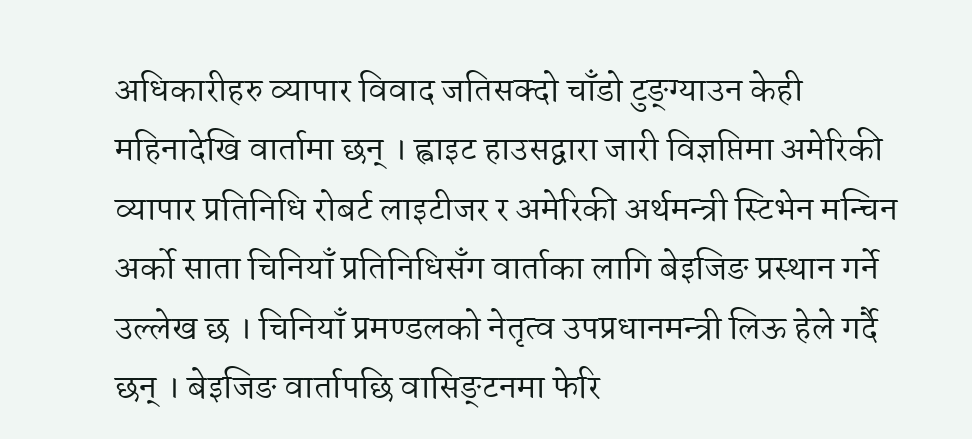अधिकारीहरु व्यापार विवाद जतिसक्दो चाँडो टुङ्ग्याउन केही महिनादेखि वार्तामा छन् । ह्वाइट हाउसद्वारा जारी विज्ञप्तिमा अमेरिकी व्यापार प्रतिनिधि रोबर्ट लाइटीजर र अमेरिकी अर्थमन्त्री स्टिभेन मन्चिन अर्को साता चिनियाँ प्रतिनिधिसँग वार्ताका लागि बेइजिङ प्रस्थान गर्ने उल्लेख छ । चिनियाँ प्रमण्डलको नेतृत्व उपप्रधानमन्त्री लिऊ हेले गर्दै छन् । बेइजिङ वार्तापछि वासिङ्टनमा फेरि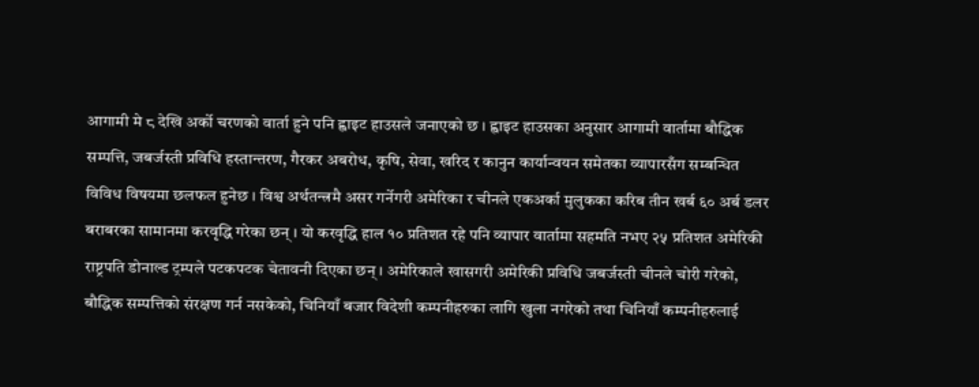आगामी मे ८ देखि अर्को चरणको वार्ता हुने पनि ह्वाइट हाउसले जनाएको छ । ह्वाइट हाउसका अनुसार आगामी वार्तामा बौद्धिक सम्पत्ति, जबर्जस्ती प्रविधि हस्तान्तरण, गैरकर अबरोध, कृषि, सेवा, खरिद र कानुन कार्यान्वयन समेतका व्यापारसँग सम्बन्धित विविध विषयमा छलफल हुनेछ । विश्व अर्थतन्त्रमै असर गर्नेगरी अमेरिका र चीनले एकअर्का मुलुकका करिब तीन खर्ब ६० अर्ब डलर बराबरका सामानमा करवृद्धि गरेका छन् । यो करवृद्धि हाल १० प्रतिशत रहे पनि व्यापार वार्तामा सहमति नभए २५ प्रतिशत अमेरिकी राष्ट्रपति डोनाल्ड ट्रम्पले पटकपटक चेतावनी दिएका छन् । अमेरिकाले खासगरी अमेरिकी प्रविधि जबर्जस्ती चीनले चोरी गरेको, बौद्धिक सम्पत्तिको संरक्षण गर्न नसकेको, चिनियाँ बजार विदेशी कम्पनीहरुका लागि खुला नगरेको तथा चिनियाँ कम्पनीहरुलाई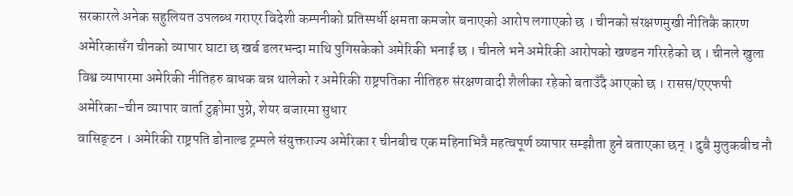सरकारले अनेक सहुलियत उपलब्ध गराएर विदेशी कम्पनीको प्रतिस्पर्धी क्षमता कमजोर बनाएको आरोप लगाएको छ । चीनको संरक्षणमुखी नीतिकै कारण अमेरिकासँग चीनको व्यापार घाटा छ खर्ब डलरभन्दा माथि पुगिसकेको अमेरिकी भनाई छ । चीनले भने अमेरिकी आरोपको खण्डन गरिरहेको छ । चीनले खुला विश्व व्यापारमा अमेरिकी नीतिहरु बाधक बन्न थालेको र अमेरिकी राष्ट्रपतिका नीतिहरु संरक्षणवादी शैलीका रहेको बताउँदै आएको छ । रासस/एएफपी
अमेरिका-चीन व्यापार वार्ता टुङ्गोमा पुग्ने, शेयर बजारमा सुधार
वासिङ्टन । अमेरिकी राष्ट्रपति डोनाल्ड ट्रम्पले संयुक्तराज्य अमेरिका र चीनबीच एक महिनाभित्रै महत्वपूर्ण व्यापार सम्झौता हुने बताएका छन् । दुबै मुलुकबीच नौ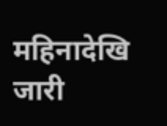महिनादेखि जारी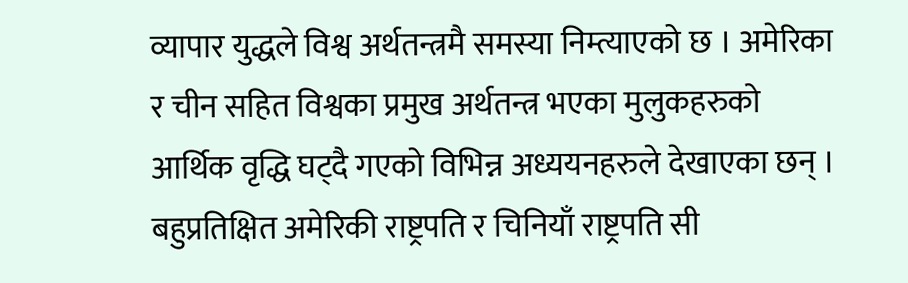व्यापार युद्धले विश्व अर्थतन्त्रमै समस्या निम्त्याएको छ । अमेरिका र चीन सहित विश्वका प्रमुख अर्थतन्त्र भएका मुलुकहरुको आर्थिक वृद्धि घट्दै गएको विभिन्न अध्ययनहरुले देखाएका छन् । बहुप्रतिक्षित अमेरिकी राष्ट्रपति र चिनियाँ राष्ट्रपति सी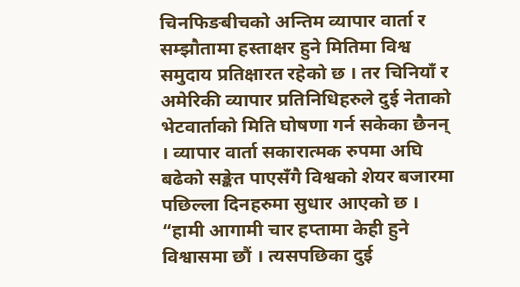चिनफिङबीचको अन्तिम व्यापार वार्ता र सम्झौतामा हस्ताक्षर हुने मितिमा विश्व समुदाय प्रतिक्षारत रहेको छ । तर चिनियाँ र अमेरिकी व्यापार प्रतिनिधिहरुले दुई नेताको भेटवार्ताको मिति घोषणा गर्न सकेका छैनन् । व्यापार वार्ता सकारात्मक रुपमा अघि बढेको सङ्केत पाएसँगै विश्वको शेयर बजारमा पछिल्ला दिनहरुमा सुधार आएको छ । “हामी आगामी चार हप्तामा केही हुने विश्वासमा छौं । त्यसपछिका दुई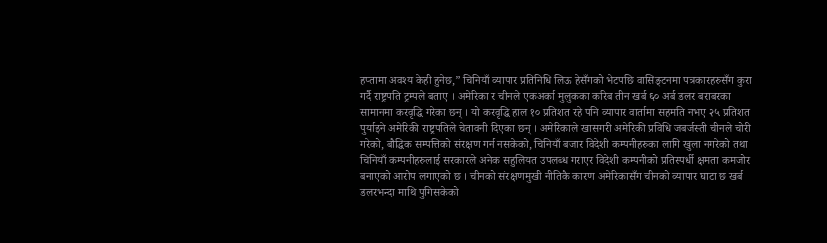हप्तामा अवश्य केही हुनेछ,” चिनियाँ व्यापार प्रतिनिधि लिऊ हेसँगको भेटपछि वासिङ्टनमा पत्रकारहरुसँग कुरा गर्दै राष्ट्रपति ट्रम्पले बताए । अमेरिका र चीनले एकअर्का मुलुकका करिब तीन खर्ब ६० अर्ब डलर बराबरका सामानमा करवृद्धि गरेका छन् । यो करवृद्धि हाल १० प्रतिशत रहे पनि व्यापार वार्तामा सहमति नभए २५ प्रतिशत पुर्याइने अमेरिकी राष्ट्रपतिले चेतावनी दिएका छन् । अमेरिकाले खासगरी अमेरिकी प्रविधि जबर्जस्ती चीनले चोरी गरेको, बौद्धिक सम्पत्तिको संरक्षण गर्न नसकेको, चिनियाँ बजार विदेशी कम्पनीहरुका लागि खुला नगरेको तथा चिनियाँ कम्पनीहरुलाई सरकारले अनेक सहुलियत उपलब्ध गराएर विदेशी कम्पनीको प्रतिस्पर्धी क्षमता कमजोर बनाएको आरोप लगाएको छ । चीनको संरक्षणमुखी नीतिकै कारण अमेरिकासँग चीनको व्यापार घाटा छ खर्ब डलरभन्दा माथि पुगिसकेको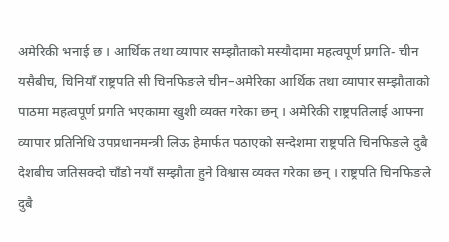अमेरिकी भनाई छ । आर्थिक तथा व्यापार सम्झौताको मस्यौदामा महत्वपूर्ण प्रगति- चीन यसैबीच, चिनियाँ राष्ट्रपति सी चिनफिङले चीन–अमेरिका आर्थिक तथा व्यापार सम्झौताको पाठमा महत्वपूर्ण प्रगति भएकामा खुशी व्यक्त गरेका छन् । अमेरिकी राष्ट्रपतिलाई आफ्ना व्यापार प्रतिनिधि उपप्रधानमन्त्री लिऊ हेमार्फत पठाएको सन्देशमा राष्ट्रपति चिनफिङले दुबै देशबीच जतिसक्दो चाँडो नयाँ सम्झौता हुने विश्वास व्यक्त गरेका छन् । राष्ट्रपति चिनफिङले दुबै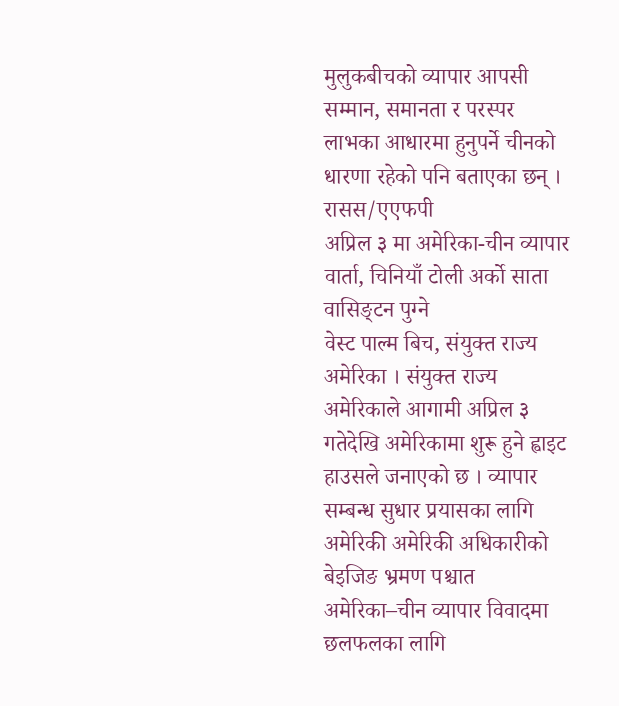मुलुकबीचको व्यापार आपसी सम्मान, समानता र परस्पर लाभका आधारमा हुनुपर्ने चीनको धारणा रहेको पनि बताएका छन् । रासस/एएफपी
अप्रिल ३ मा अमेरिका-चीन व्यापार वार्ता, चिनियाँ टोली अर्को साता वासिङ्टन पुग्ने
वेस्ट पाल्म बिच, संयुक्त राज्य अमेरिका । संयुक्त राज्य अमेरिकाले आगामी अप्रिल ३ गतेदेखि अमेरिकामा शुरू हुने ह्वाइट हाउसले जनाएको छ । व्यापार सम्बन्ध सुधार प्रयासका लागि अमेरिकी अमेरिकी अधिकारीको बेइजिङ भ्रमण पश्चात अमेरिका–चीन व्यापार विवादमा छलफलका लागि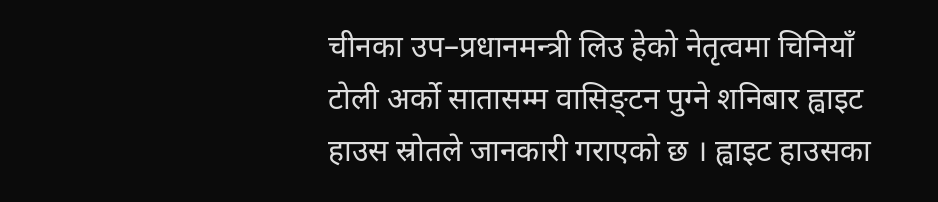चीनका उप–प्रधानमन्त्री लिउ हेको नेतृत्वमा चिनियाँ टोली अर्को सातासम्म वासिङ्टन पुग्ने शनिबार ह्वाइट हाउस स्रोतले जानकारी गराएको छ । ह्वाइट हाउसका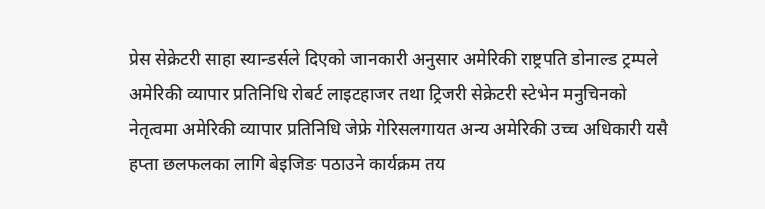प्रेस सेक्रेटरी साहा स्यान्डर्सले दिएको जानकारी अनुसार अमेरिकी राष्ट्रपति डोनाल्ड ट्रम्पले अमेरिकी व्यापार प्रतिनिधि रोबर्ट लाइटहाजर तथा ट्रिजरी सेक्रेटरी स्टेभेन मनुचिनको नेतृत्वमा अमेरिकी व्यापार प्रतिनिधि जेफ्रे गेरिसलगायत अन्य अमेरिकी उच्च अधिकारी यसै हप्ता छलफलका लागि बेइजिङ पठाउने कार्यक्रम तय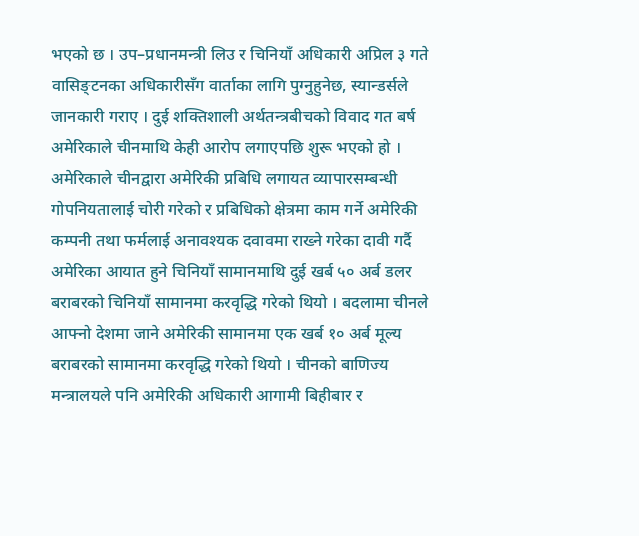भएको छ । उप–प्रधानमन्त्री लिउ र चिनियाँ अधिकारी अप्रिल ३ गते वासिङ्टनका अधिकारीसँग वार्ताका लागि पुग्नुहुनेछ, स्यान्डर्सले जानकारी गराए । दुई शक्तिशाली अर्थतन्त्रबीचको विवाद गत बर्ष अमेरिकाले चीनमाथि केही आरोप लगाएपछि शुरू भएको हो । अमेरिकाले चीनद्वारा अमेरिकी प्रबिधि लगायत व्यापारसम्बन्धी गोपनियतालाई चोरी गरेको र प्रबिधिको क्षेत्रमा काम गर्ने अमेरिकी कम्पनी तथा फर्मलाई अनावश्यक दवावमा राख्ने गरेका दावी गर्दै अमेरिका आयात हुने चिनियाँ सामानमाथि दुई खर्ब ५० अर्ब डलर बराबरको चिनियाँ सामानमा करवृद्धि गरेको थियो । बदलामा चीनले आफ्नो देशमा जाने अमेरिकी सामानमा एक खर्ब १० अर्ब मूल्य बराबरको सामानमा करवृद्धि गरेको थियो । चीनको बाणिज्य मन्त्रालयले पनि अमेरिकी अधिकारी आगामी बिहीबार र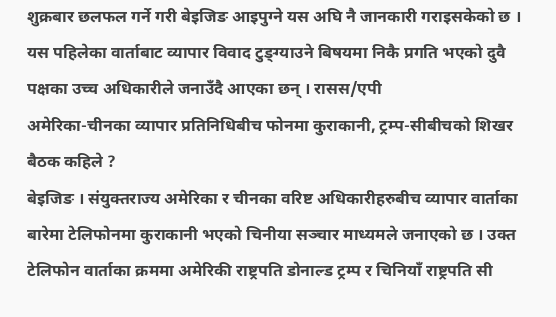शुक्रबार छलफल गर्ने गरी बेइजिङ आइपुग्ने यस अघि नै जानकारी गराइसकेको छ । यस पहिलेका वार्ताबाट व्यापार विवाद टुङ्ग्याउने बिषयमा निकै प्रगति भएको दुवै पक्षका उच्च अधिकारीले जनाउँदै आएका छन् । रासस/एपी
अमेरिका-चीनका व्यापार प्रतिनिधिबीच फोनमा कुराकानी, ट्रम्प-सीबीचको शिखर बैठक कहिले ?
बेइजिङ । संयुक्तराज्य अमेरिका र चीनका वरिष्ट अधिकारीहरुबीच व्यापार वार्ताका बारेमा टेलिफोनमा कुराकानी भएको चिनीया सञ्चार माध्यमले जनाएको छ । उक्त टेलिफोन वार्ताका क्रममा अमेरिकी राष्ट्रपति डोनाल्ड ट्रम्प र चिनियाँ राष्ट्रपति सी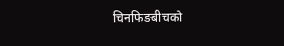चिनफिङबीचको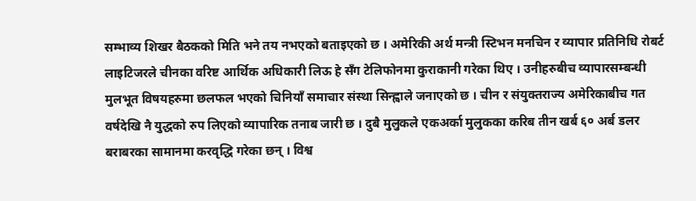सम्भाव्य शिखर बैठकको मिति भने तय नभएको बताइएको छ । अमेरिकी अर्थ मन्त्री स्टिभन मनचिन र व्यापार प्रतिनिधि रोबर्ट लाइटिजरले चीनका वरिष्ट आर्थिक अधिकारी लिऊ हे सँग टेलिफोनमा कुराकानी गरेका थिए । उनीहरुबीच व्यापारसम्बन्धी मुलभूत विषयहरुमा छलफल भएको चिनियाँ समाचार संस्था सिन्ह्वाले जनाएको छ । चीन र संयुक्तराज्य अमेरिकाबीच गत वर्षदेखि नै युद्धको रुप लिएको व्यापारिक तनाब जारी छ । दुबै मुलुकले एकअर्का मुलुकका करिब तीन खर्ब ६० अर्ब डलर बराबरका सामानमा करवृद्धि गरेका छन् । विश्व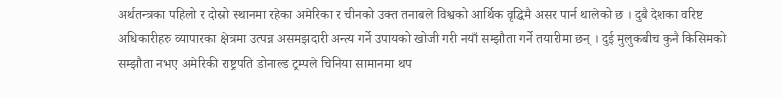अर्थतन्त्रका पहिलो र दोस्रो स्थानमा रहेका अमेरिका र चीनको उक्त तनाबले विश्वको आर्थिक वृद्धिमै असर पार्न थालेको छ । दुबै देशका वरिष्ट अधिकारीहरु व्यापारका क्षेत्रमा उत्पन्न असमझदारी अन्त्य गर्ने उपायको खोजी गरी नयाँ सम्झौता गर्ने तयारीमा छन् । दुई मुलुकबीच कुनै किसिमको सम्झौता नभए अमेरिकी राष्ट्रपति डोनाल्ड ट्रम्पले चिनिया सामानमा थप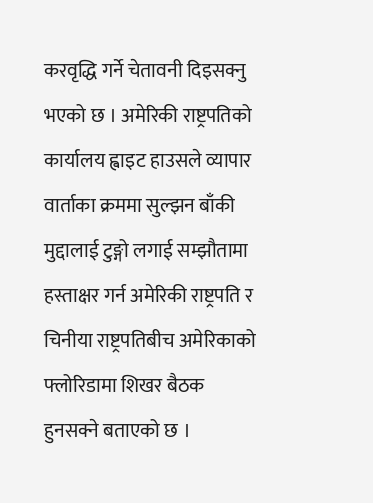करवृद्धि गर्ने चेतावनी दिइसक्नु भएको छ । अमेरिकी राष्ट्रपतिको कार्यालय ह्वाइट हाउसले व्यापार वार्ताका क्रममा सुल्झन बाँकी मुद्दालाई टुङ्गो लगाई सम्झौतामा हस्ताक्षर गर्न अमेरिकी राष्ट्रपति र चिनीया राष्ट्रपतिबीच अमेरिकाको फ्लोरिडामा शिखर बैठक हुनसक्ने बताएको छ ।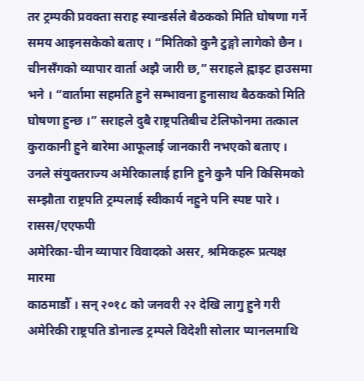तर ट्रम्पकी प्रवक्ता सराह स्यान्डर्सले बैठकको मिति घोषणा गर्ने समय आइनसकेको बताए । “मितिको कुनै टुङ्गो लागेको छैन । चीनसँगको व्यापार वार्ता अझै जारी छ,” सराहले ह्वाइट हाउसमा भने । “वार्तामा सहमति हुने सम्भावना हुनासाथ बैठकको मिति घोषणा हुन्छ ।” सराहले दुबै राष्ट्रपतिबीच टेलिफोनमा तत्काल कुराकानी हुने बारेमा आफूलाई जानकारी नभएको बताए । उनले संयुक्तराज्य अमेरिकालाई हानि हुने कुनै पनि किसिमको सम्झौता राष्ट्रपति ट्रम्पलाई स्वीकार्य नहुने पनि स्पष्ट पारे । रासस/एएफपी
अमेरिका-चीन व्यापार विवादको असर, श्रमिकहरू प्रत्यक्ष मारमा
काठमाडौँ । सन् २०१८ को जनवरी २२ देखि लागु हुने गरी अमेरिकी राष्ट्रपति डोनाल्ड ट्रम्पले विदेशी सोलार प्यानलमाथि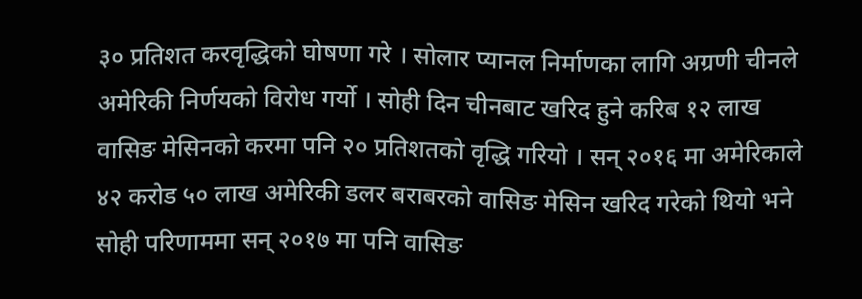३० प्रतिशत करवृद्धिको घोषणा गरे । सोलार प्यानल निर्माणका लागि अग्रणी चीनले अमेरिकी निर्णयको विरोध गर्यो । सोही दिन चीनबाट खरिद हुने करिब १२ लाख वासिङ मेसिनको करमा पनि २० प्रतिशतको वृद्धि गरियो । सन् २०१६ मा अमेरिकाले ४२ करोड ५० लाख अमेरिकी डलर बराबरको वासिङ मेसिन खरिद गरेको थियो भने सोही परिणाममा सन् २०१७ मा पनि वासिङ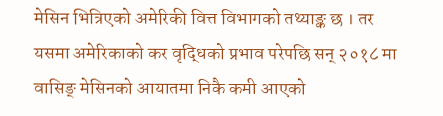मेसिन भित्रिएको अमेरिकी वित्त विभागको तथ्याङ्क छ । तर यसमा अमेरिकाको कर वृद्धिको प्रभाव परेपछि सन् २०१८ मा वासिङ् मेसिनको आयातमा निकै कमी आएको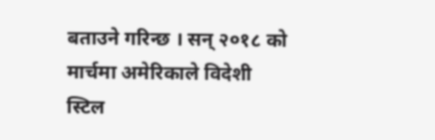बताउने गरिन्छ । सन् २०१८ को मार्चमा अमेरिकाले विदेशी स्टिल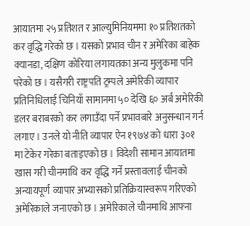आयातमा २५ प्रतिशत र आल्युमिनियममा १० प्रतिशतको कर वृद्धि गरेको छ । यसको प्रभाव चीन र अमेरिका बाहेक क्यानडा, दक्षिण कोरिया लगायतका अन्य मुलुकमा पनि परेको छ । यसैगरी राष्ट्रपति ट्रम्पले अमेरिकी व्यापार प्रतिनिधिलाई चिनियाँ सामानमा ५० देखि ६० अर्ब अमेरिकी डलर बराबरको कर लगाउँदा पर्ने प्रभावबारे अनुसन्धान गर्न लगाए । उनले यो नीति व्यापार ऐन १९७४ को धारा ३०१ मा टेकेर गरेका बताइएको छ । विदेशी सामान आयातमा खास गरी चीनमाथि कर वृद्धि गर्ने प्रस्तावलाई चीनको अन्यायपूर्ण व्यापार अभ्यासको प्रतिक्रियास्वरूप गरिएको अमेरिकाले जनाएको छ । अमेरिकाले चीनमाथि आफ्ना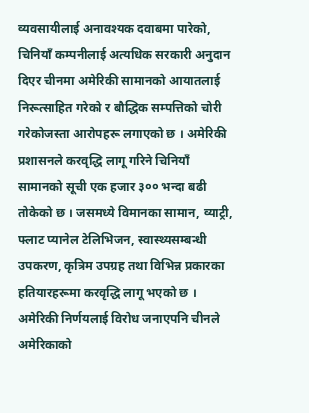व्यवसायीलाई अनावश्यक दवाबमा पारेको, चिनियाँ कम्पनीलाई अत्यधिक सरकारी अनुदान दिएर चीनमा अमेरिकी सामानको आयातलाई निरूत्साहित गरेको र बौद्धिक सम्पत्तिको चोरी गरेकोजस्ता आरोपहरू लगाएको छ । अमेरिकी प्रशासनले करवृद्धि लागू गरिने चिनियाँ सामानको सूची एक हजार ३०० भन्दा बढी तोकेको छ । जसमध्ये विमानका सामान, व्याट्री, फ्लाट प्यानेल टेलिभिजन, स्वास्थ्यसम्बन्धी उपकरण, कृत्रिम उपग्रह तथा विभिन्न प्रकारका हतियारहरूमा करवृद्धि लागू भएको छ । अमेरिकी निर्णयलाई विरोध जनाएपनि चीनले अमेरिकाको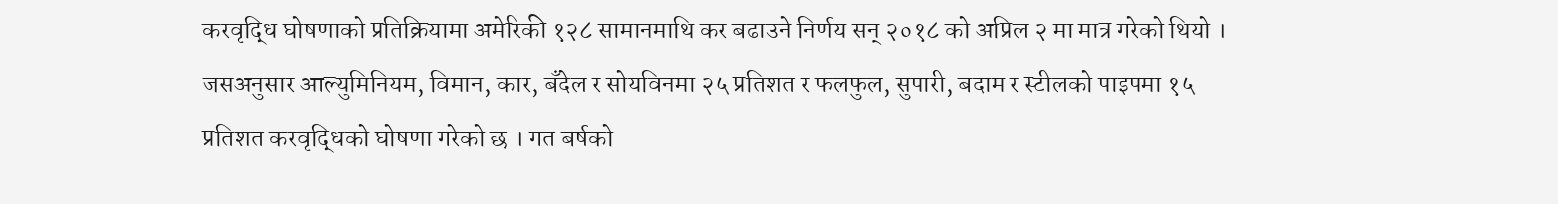करवृद्धि घोषणाको प्रतिक्रियामा अमेरिकी १२८ सामानमाथि कर बढाउने निर्णय सन् २०१८ को अप्रिल २ मा मात्र गरेको थियो । जसअनुसार आल्युमिनियम, विमान, कार, बँदेल र सोयविनमा २५ प्रतिशत र फलफुल, सुपारी, बदाम र स्टीलको पाइपमा १५ प्रतिशत करवृद्धिको घोषणा गरेको छ । गत बर्षको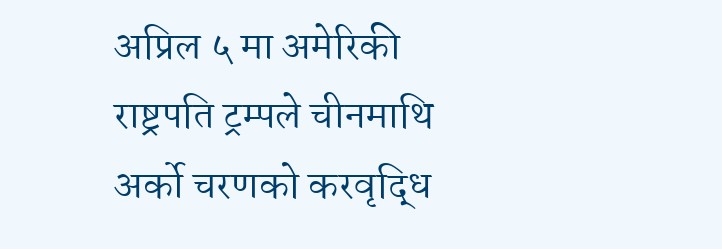अप्रिल ५ मा अमेरिकी राष्ट्रपति ट्रम्पले चीनमाथि अर्को चरणको करवृद्धि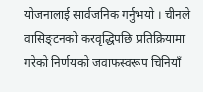योजनालाई सार्वजनिक गर्नुभयो । चीनले वासिङ्टनको करवृद्धिपछि प्रतिक्रियामा गरेको निर्णयको जवाफस्वरूप चिनियाँ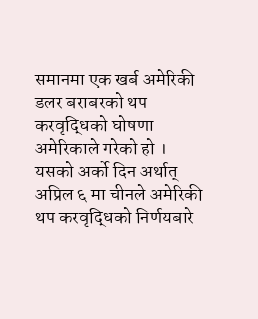समानमा एक खर्ब अमेरिकी डलर बराबरको थप करवृद्धिको घोषणा अमेरिकाले गरेको हो । यसको अर्को दिन अर्थात् अप्रिल ६ मा चीनले अमेरिकी थप करवृद्धिको निर्णयबारे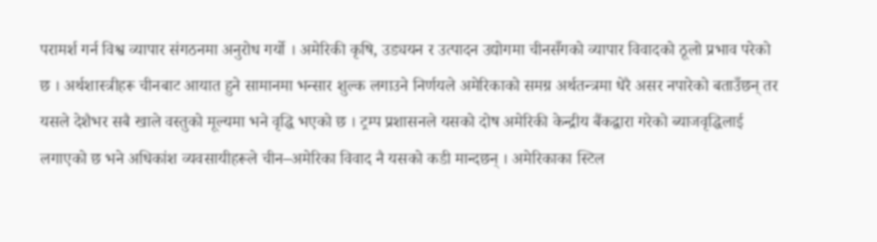परामर्श गर्न विश्व व्यापार संगठनमा अनुरोध गर्यो । अमेरिकी कृषि, उड्ययन र उत्पादन उद्योगमा चीनसँगको व्यापार विवादको ठूलो प्रभाव परेको छ । अर्थशास्त्रीहरू चीनबाट आयात हुने सामानमा भन्सार शुल्क लगाउने निर्णयले अमेरिकाको समग्र अर्थतन्त्रमा धेरै असर नपारेको बताउँछन् तर यसले देशैभर सबै खाले वस्तुको मूल्यमा भने वृद्धि भएको छ । ट्रम्प प्रशासनले यसको दोष अमेरिकी केन्द्रीय बैंकद्वारा गरेको ब्याजवृद्धिलाई लगाएको छ भने अधिकांश व्यवसायीहरूले चीन–अमेरिका विवाद नै यसको कडी मान्दछन् । अमेरिकाका स्टिल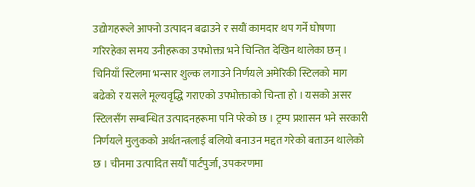उद्योगहरूले आफ्नो उत्पादन बढाउने र सयौं कामदार थप गर्ने घोषणा गरिरहेका समय उनीहरूका उपभोक्ता भने चिन्तित देखिन थालेका छन् । चिनियाँ स्टिलमा भन्सार शुल्क लगाउने निर्णयले अमेरिकी स्टिलको माग बढेको र यसले मूल्यवृद्धि गराएको उपभोक्ताको चिन्ता हो । यसको असर स्टिलसँग सम्बन्धित उत्पादनहरूमा पनि परेको छ । ट्रम्प प्रशासन भने सरकारी निर्णयले मुलुकको अर्थतन्त्रलाई बलियो बनाउन मद्दत गरेको बताउन थालेको छ । चीनमा उत्पादित सयौं पार्टपुर्जा, उपकरणमा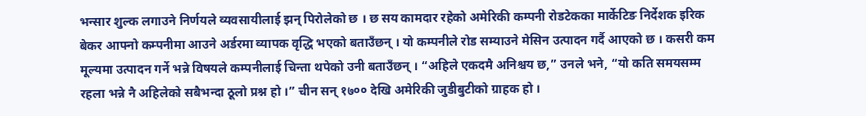भन्सार शुल्क लगाउने निर्णयले व्यवसायीलाई झन् पिरोलेको छ । छ सय कामदार रहेको अमेरिकी कम्पनी रोडटेकका मार्केटिङ निर्देशक इरिक बेकर आफ्नो कम्पनीमा आउने अर्डरमा व्यापक वृद्धि भएको बताउँछन् । यो कम्पनीले रोड सम्याउने मेसिन उत्पादन गर्दै आएको छ । कसरी कम मूल्यमा उत्पादन गर्ने भन्ने विषयले कम्पनीलाई चिन्ता थपेको उनी बताउँछन् । “अहिले एकदमै अनिश्चय छ,” उनले भने, “यो कति समयसम्म रहला भन्ने नै अहिलेको सबैभन्दा ठूलो प्रश्न हो ।” चीन सन् १७०० देखि अमेरिकी जुडीबुटीको ग्राहक हो ।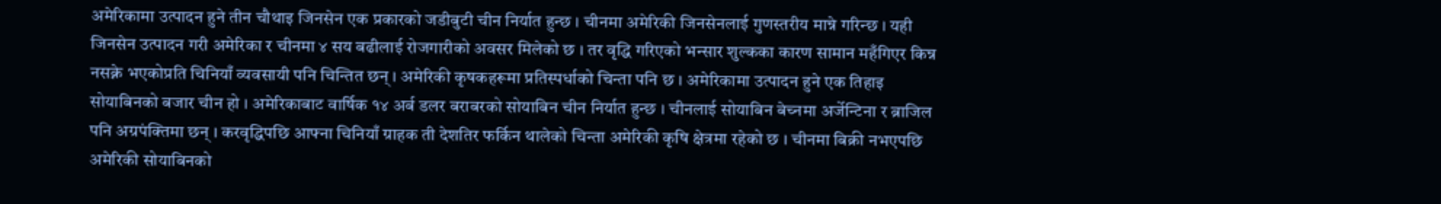अमेरिकामा उत्पादन हुने तीन चौथाइ जिनसेन एक प्रकारको जडीबुटी चीन निर्यात हुन्छ । चीनमा अमेरिकी जिनसेनलाई गुणस्तरीय मान्ने गरिन्छ । यही जिनसेन उत्पादन गरी अमेरिका र चीनमा ४ सय बढीलाई रोजगारीको अवसर मिलेको छ । तर वृद्धि गरिएको भन्सार शुल्कका कारण सामान महँगिएर किन्न नसक्ने भएकोप्रति चिनियाँ व्यवसायी पनि चिन्तित छन् । अमेरिकी कृषकहरूमा प्रतिस्पर्धाको चिन्ता पनि छ । अमेरिकामा उत्पादन हुने एक तिहाइ सोयाबिनको बजार चीन हो । अमेरिकाबाट वार्षिक १४ अर्ब डलर बराबरको सोयाबिन चीन निर्यात हुन्छ । चीनलाई सोयाबिन बेच्नमा अर्जेन्टिना र ब्राजिल पनि अग्रपंक्तिमा छन् । करवृद्धिपछि आफ्ना चिनियाँ ग्राहक ती देशतिर फर्किन थालेको चिन्ता अमेरिकी कृषि क्षेत्रमा रहेको छ । चीनमा बिक्री नभएपछि अमेरिकी सोयाबिनको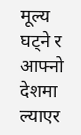मूल्य घट्ने र आफ्नो देशमा ल्याएर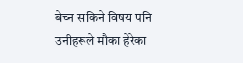बेच्न सकिने विषय पनि उनीहरूले मौका हेरेका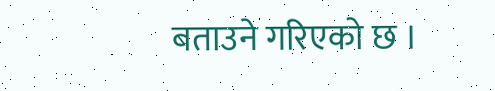बताउने गरिएको छ ।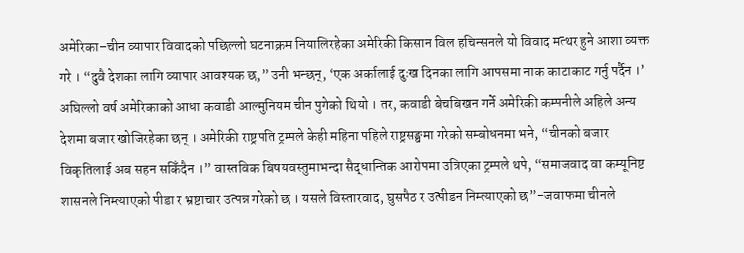अमेरिका–चीन व्यापार विवादको पछिल्लो घटनाक्रम नियालिरहेका अमेरिकी किसान विल हचिन्सनले यो विवाद मत्थर हुने आशा व्यक्त गरे । “दुवै देशका लागि व्यापार आवश्यक छ,” उनी भन्छन्, ‘एक अर्कालाई दुःख दिनका लागि आपसमा नाक काटाकाट गर्नु पर्दैन ।’ अघिल्लो वर्ष अमेरिकाको आधा कवाडी आल्मुनियम चीन पुगेको थियो । तर, कवाडी बेचबिखन गर्ने अमेरिकी कम्पनीले अहिले अन्य देशमा बजार खोजिरहेका छन् । अमेरिकी राष्ट्रपति ट्रम्पले केही महिना पहिले राष्ट्रसङ्घमा गरेको सम्बोधनमा भने, “चीनको बजार विकृतिलाई अब सहन सकिँदैन ।” वास्तविक बिषयवस्तुमाभन्दा सैद्धान्तिक आरोपमा उत्रिएका ट्रम्पले थपे, “समाजवाद वा कम्यूनिष्ट शासनले निम्त्याएको पीडा र भ्रष्टाचार उत्पन्न गरेको छ । यसले विस्तारवाद, घुसपैठ र उत्पीडन निम्त्याएको छ”-जवाफमा चीनले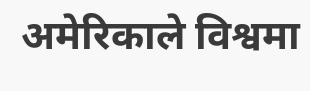अमेरिकाले विश्वमा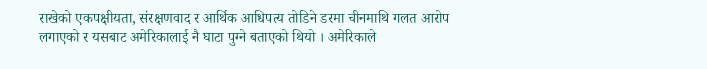राखेको एकपक्षीयता, संरक्षणवाद र आर्थिक आधिपत्य तोडिने डरमा चीनमाथि गलत आरोप लगाएको र यसबाट अमेरिकालाई नै घाटा पुग्ने बताएको थियो । अमेरिकाले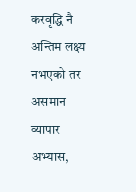करवृद्धि नै अन्तिम लक्ष्य नभएको तर असमान व्यापार अभ्यास,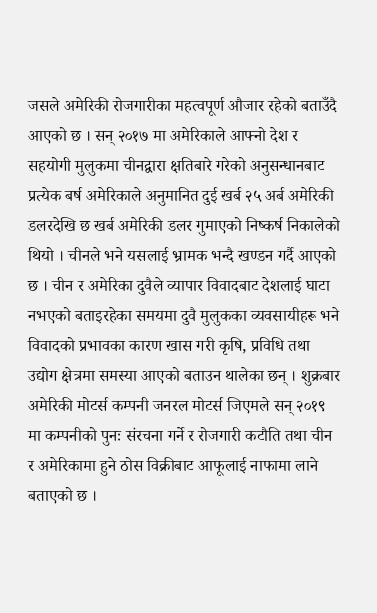जसले अमेरिकी रोजगारीका महत्वपूर्ण औजार रहेको बताउँदै आएको छ । सन् २०१७ मा अमेरिकाले आफ्नो देश र सहयोगी मुलुकमा चीनद्वारा क्षतिबारे गरेको अनुसन्धानबाट प्रत्येक बर्ष अमेरिकाले अनुमानित दुई खर्ब २५ अर्ब अमेरिकी डलरदेखि छ खर्ब अमेरिकी डलर गुमाएको निष्कर्ष निकालेको थियो । चीनले भने यसलाई भ्रामक भन्दै खण्डन गर्दै आएको छ । चीन र अमेरिका दुवैले व्यापार विवादबाट देशलाई घाटा नभएको बताइरहेका समयमा दुवै मुलुकका व्यवसायीहरू भने विवादको प्रभावका कारण खास गरी कृषि, प्रविधि तथा उद्योग क्षेत्रमा समस्या आएको बताउन थालेका छन् । शुक्रबार अमेरिकी मोटर्स कम्पनी जनरल मोटर्स जिएमले सन् २०१९ मा कम्पनीको पुनः संरचना गर्ने र रोजगारी कटौति तथा चीन र अमेरिकामा हुने ठोस विक्रीबाट आफूलाई नाफामा लाने बताएको छ ।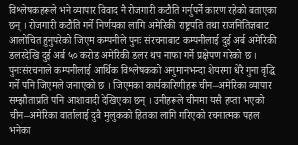विश्लेषकहरूले भने व्यापार विवाद नै रोजगारी कटौति गर्नुपर्ने कारण रहेको बताएका छन् । रोजगारी कटौति गर्ने निर्णयका लागि अमेरिकी राष्ट्रपति तथा राजनितिज्ञबाट आलोचित हुनुपरेको जिएम कम्पनीले पुनः संरचनाबाट कम्पनीलाई दुई अर्ब अमेरिकी डलरदेखि दुई अर्ब ५० करोड अमेरिकी डलर थप नाफा गर्ने प्रक्षेपण गरेको छ । पुनःसंरचनाले कम्पनीलाई आर्थिक विश्लेषकको अनुमानभन्दा शेयरमा धेरै गुना वृद्धि गर्ने पनि जिएमले जनाएको छ । जिएमका कार्यकारिणीहरू चीन–अमेरिका व्यापार सम्झौताप्रति पनि आशावादी देखिएका छन् । उनीहरूले चीनमा यसै हप्ता भएको चीन–अमेरिका वार्तालाई दुवै मुलुकको हितका लागि गरिएको रचनात्मक पहल भनेका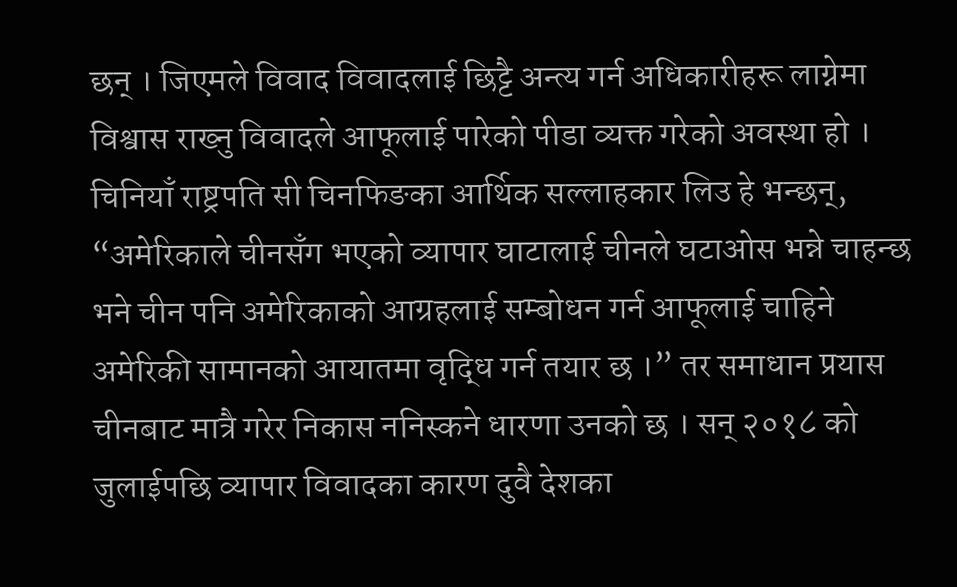छन् । जिएमले विवाद विवादलाई छिट्टै अन्त्य गर्न अधिकारीहरू लाग्नेमा विश्वास राख्नु विवादले आफूलाई पारेको पीडा व्यक्त गरेको अवस्था हो । चिनियाँ राष्ट्रपति सी चिनफिङका आर्थिक सल्लाहकार लिउ हे भन्छन्, “अमेरिकाले चीनसँग भएको व्यापार घाटालाई चीनले घटाओस भन्ने चाहन्छ भने चीन पनि अमेरिकाको आग्रहलाई सम्बोधन गर्न आफूलाई चाहिने अमेरिकी सामानको आयातमा वृद्धि गर्न तयार छ ।” तर समाधान प्रयास चीनबाट मात्रै गरेर निकास ननिस्कने धारणा उनको छ । सन् २०१८ को जुलाईपछि व्यापार विवादका कारण दुवै देशका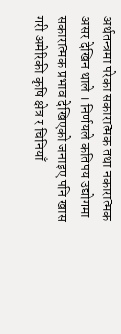अर्थतन्त्रमा परेका सकारात्मक तथा नकारात्मक असर देखिन थाले । निर्णयले कतिपय उद्योगमा सकारात्मक प्रभाव देखिएको जनाइए पनि खास गरी अमेरिकी कृषि क्षेत्र र चिनियाँ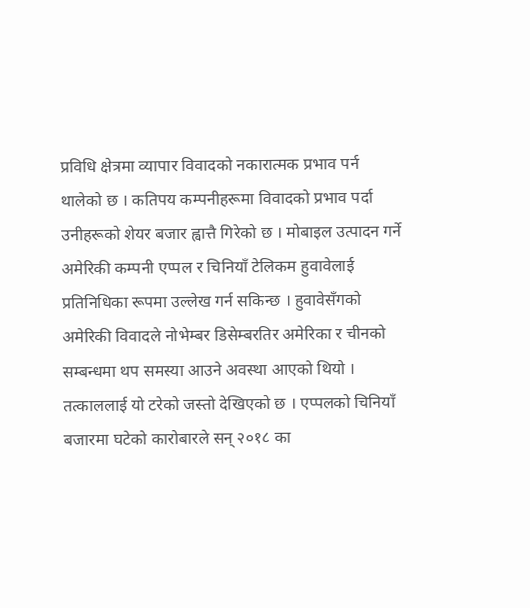प्रविधि क्षेत्रमा व्यापार विवादको नकारात्मक प्रभाव पर्न थालेको छ । कतिपय कम्पनीहरूमा विवादको प्रभाव पर्दा उनीहरूको शेयर बजार ह्वात्तै गिरेको छ । मोबाइल उत्पादन गर्ने अमेरिकी कम्पनी एप्पल र चिनियाँ टेलिकम हुवावेलाई प्रतिनिधिका रूपमा उल्लेख गर्न सकिन्छ । हुवावेसँगको अमेरिकी विवादले नोभेम्बर डिसेम्बरतिर अमेरिका र चीनको सम्बन्धमा थप समस्या आउने अवस्था आएको थियो । तत्काललाई यो टरेको जस्तो देखिएको छ । एप्पलको चिनियाँ बजारमा घटेको कारोबारले सन् २०१८ का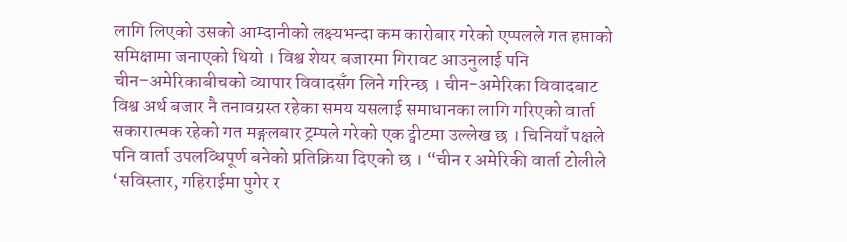लागि लिएको उसको आम्दानीको लक्ष्यभन्दा कम कारोबार गरेको एप्पलले गत हप्ताको समिक्षामा जनाएको थियो । विश्व शेयर बजारमा गिरावट आउनुलाई पनि चीन–अमेरिकाबीचको व्यापार विवादसँग लिने गरिन्छ । चीन-अमेरिका विवादबाट विश्व अर्थ बजार नै तनावग्रस्त रहेका समय यसलाई समाधानका लागि गरिएको वार्ता सकारात्मक रहेको गत मङ्गलबार ट्रम्पले गरेको एक ट्वीटमा उल्लेख छ । चिनियाँ पक्षले पनि वार्ता उपलव्धिपूर्ण बनेको प्रतिक्रिया दिएको छ । “चीन र अमेरिकी वार्ता टोलीले ‘सविस्तार, गहिराईमा पुगेर र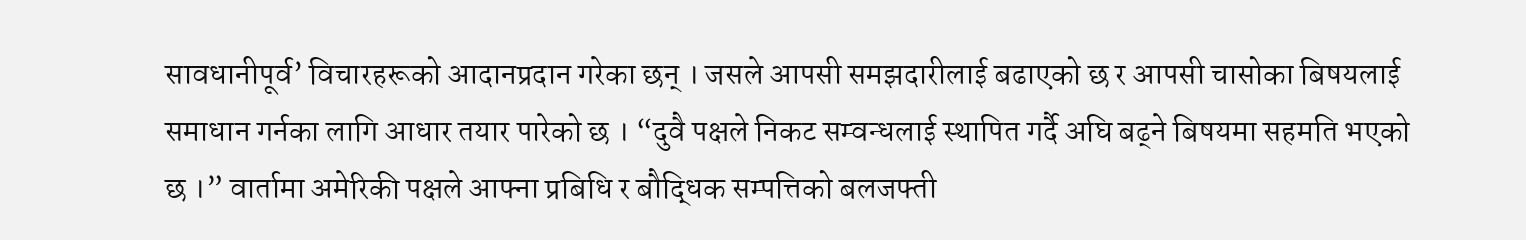सावधानीपूर्व’ विचारहरूको आदानप्रदान गरेका छन् । जसले आपसी समझदारीलाई बढाएको छ र आपसी चासोका बिषयलाई समाधान गर्नका लागि आधार तयार पारेको छ । “दुवै पक्षले निकट सम्वन्धलाई स्थापित गर्दै अघि बढ्ने बिषयमा सहमति भएको छ ।” वार्तामा अमेरिकी पक्षले आफ्ना प्रबिधि र बौद्धिक सम्पत्तिको बलजफ्ती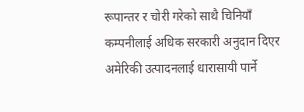रूपान्तर र चोरी गरेको साथै चिनियाँ कम्पनीलाई अधिक सरकारी अनुदान दिएर अमेरिकी उत्पादनलाई धारासायी पार्ने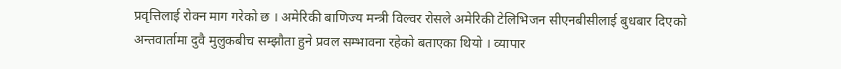प्रवृत्तिलाई रोक्न माग गरेको छ । अमेरिकी बाणिज्य मन्त्री विल्वर रोसले अमेरिकी टेलिभिजन सीएनबीसीलाई बुधबार दिएको अन्तवार्तामा दुवै मुलुकबीच सम्झौता हुने प्रवल सम्भावना रहेको बताएका थियो । व्यापार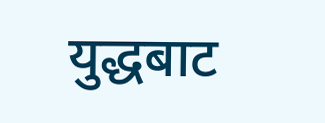युद्धबाट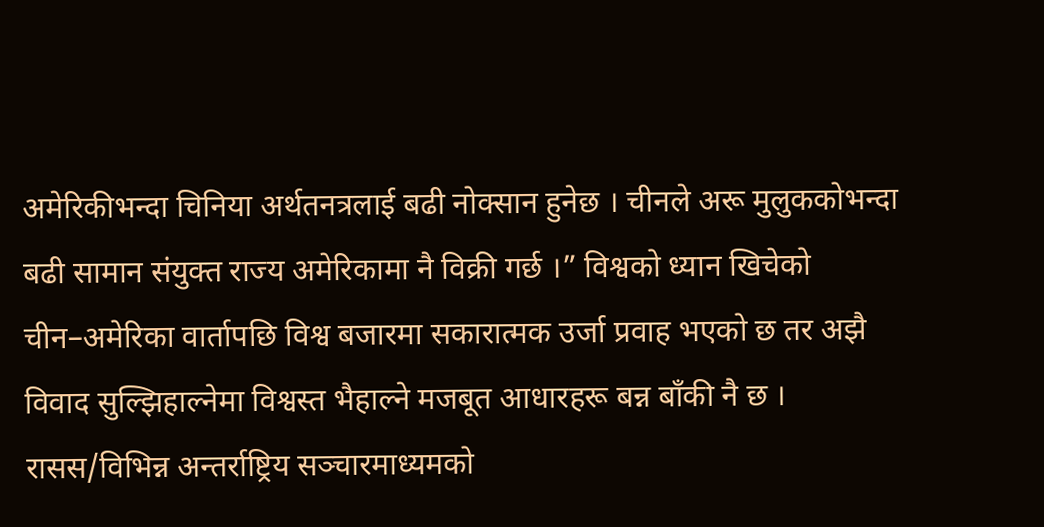अमेरिकीभन्दा चिनिया अर्थतनत्रलाई बढी नोक्सान हुनेछ । चीनले अरू मुलुककोभन्दा बढी सामान संयुक्त राज्य अमेरिकामा नै विक्री गर्छ ।” विश्वको ध्यान खिचेको चीन–अमेरिका वार्तापछि विश्व बजारमा सकारात्मक उर्जा प्रवाह भएको छ तर अझै विवाद सुल्झिहाल्नेमा विश्वस्त भैहाल्ने मजबूत आधारहरू बन्न बाँकी नै छ । रासस/विभिन्न अन्तर्राष्ट्रिय सञ्चारमाध्यमको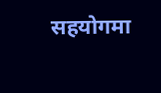सहयोगमा